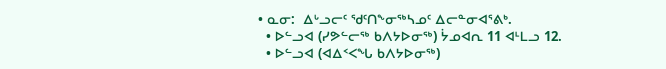• ᓇᓂ:  ᐃᒡᓗᓕᑦ ᖁᑦᑎᖕᓂᖅᓴᓄᑦ ᐃᓕᓐᓂᐊᕐᕕᒃ.
  • ᐅᓪᓗᐊ (ᓯᕗᓪᓕᖅ ᑲᐱᔭᐅᓂᖅ) ᔮᓄᐊᕆ 11 ᐊᒻᒪᓗ 12.
  • ᐅᓪᓗᐊ (ᐊᐃᑉᐸᖓ ᑲᐱᔭᐅᓂᖅ)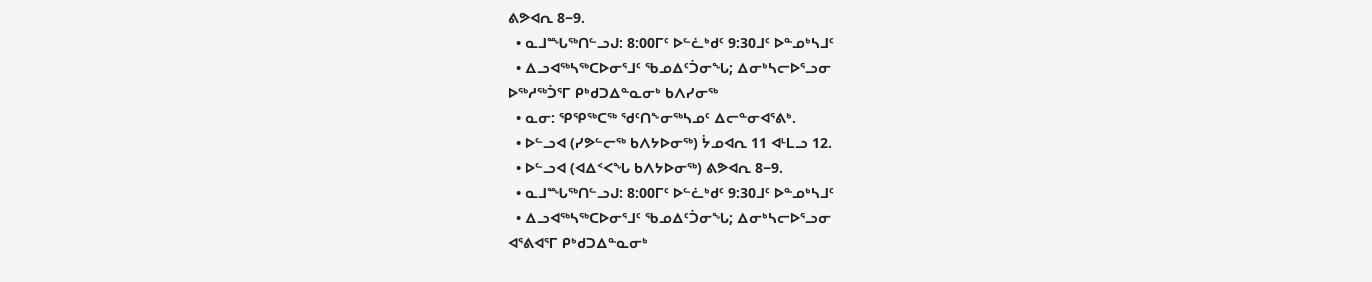ᕕᕗᐊᕆ 8−9.
  • ᓇᒧᙵᖅᑎᓪᓗᒍ: 8:00ᒥᑦ ᐅᓪᓛᒃᑯᑦ 9:30ᒧᑦ ᐅᓐᓄᒃᓴᒧᑦ
  • ᐃᓗᐊᖅᓴᖅᑕᐅᓂᕐᒧᑦ ᖃᓄᐃᑦᑑᓂᖓ; ᐃᓂᒃᓴᓕᐅᕐᓗᓂ
ᐅᖅᓱᖅᑑᕐᒥ ᑭᒃᑯᑐᐃᓐᓇᓂᒃ ᑲᐱᓯᓂᖅ
  • ᓇᓂ: ᕿᕿᖅᑕᖅ ᖁᑦᑎᖕᓂᖅᓴᓄᑦ ᐃᓕᓐᓂᐊᕐᕕᒃ.
  • ᐅᓪᓗᐊ (ᓯᕗᓪᓕᖅ ᑲᐱᔭᐅᓂᖅ) ᔮᓄᐊᕆ 11 ᐊᒻᒪᓗ 12.
  • ᐅᓪᓗᐊ (ᐊᐃᑉᐸᖓ ᑲᐱᔭᐅᓂᖅ) ᕕᕗᐊᕆ 8−9.
  • ᓇᒧᙵᖅᑎᓪᓗᒍ: 8:00ᒥᑦ ᐅᓪᓛᒃᑯᑦ 9:30ᒧᑦ ᐅᓐᓄᒃᓴᒧᑦ
  • ᐃᓗᐊᖅᓴᖅᑕᐅᓂᕐᒧᑦ ᖃᓄᐃᑦᑑᓂᖓ; ᐃᓂᒃᓴᓕᐅᕐᓗᓂ
ᐊᕐᕕᐊᕐᒥ ᑭᒃᑯᑐᐃᓐᓇᓂᒃ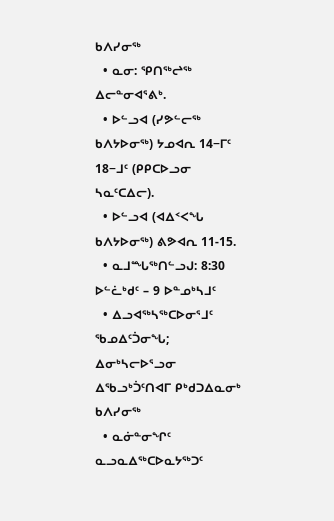ᑲᐱᓯᓂᖅ
  • ᓇᓂ: ᕿᑎᖅᖠᖅ ᐃᓕᓐᓂᐊᕐᕕᒃ.
  • ᐅᓪᓗᐊ (ᓯᕗᓪᓕᖅ ᑲᐱᔭᐅᓂᖅ) ᔭᓄᐊᕆ 14−ᒥᑦ 18−ᒧᑦ (ᑭᑭᑕᐅᓗᓂ ᓴᓇᑦᑕᐃᓕ).
  • ᐅᓪᓗᐊ (ᐊᐃᑉᐸᖓ ᑲᐱᔭᐅᓂᖅ) ᕕᕗᐊᕆ 11-15.
  • ᓇᒧᙵᖅᑎᓪᓗᒍ: 8:30 ᐅᓪᓛᒃᑯᑦ – 9 ᐅᓐᓄᒃᓴᒧᑦ
  • ᐃᓗᐊᖅᓴᖅᑕᐅᓂᕐᒧᑦ ᖃᓄᐃᑦᑑᓂᖓ; ᐃᓂᒃᓴᓕᐅᕐᓗᓂ
ᐃᖃᓗᒃᑑᑦᑎᐊᒥ ᑭᒃᑯᑐᐃᓇᓂᒃ ᑲᐱᓯᓂᖅ
  • ᓇᓃᓐᓂᖏᑦ ᓇᓗᓇᐃᖅᑕᐅᓇᔭᖅᑐᑦ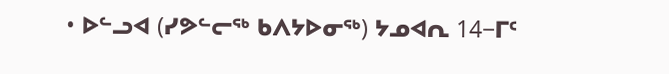• ᐅᓪᓗᐊ (ᓯᕗᓪᓕᖅ ᑲᐱᔭᐅᓂᖅ) ᔭᓄᐊᕆ 14−ᒥᑦ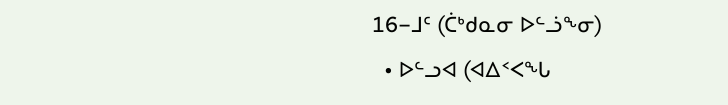16−ᒧᑦ (ᑖᒃᑯᓇᓂ ᐅᓪᓘᖕᓂ)
  • ᐅᓪᓗᐊ (ᐊᐃᑉᐸᖓ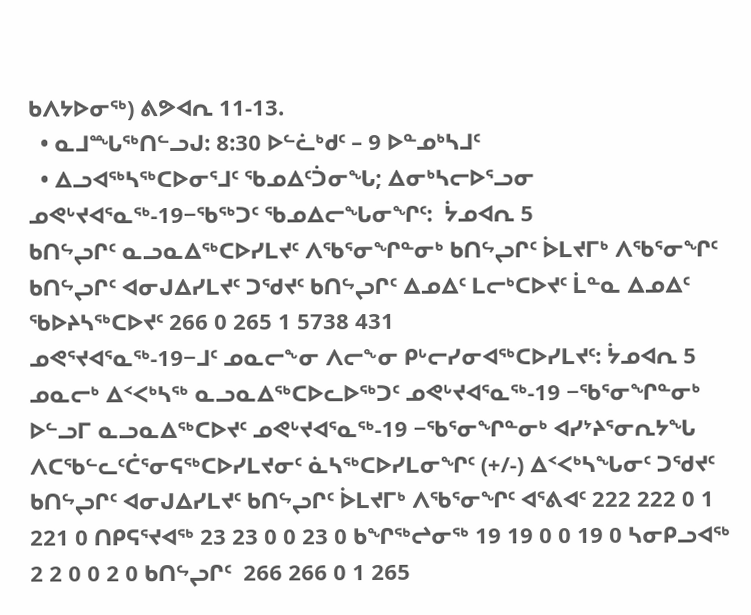ᑲᐱᔭᐅᓂᖅ) ᕕᕗᐊᕆ 11-13.
  • ᓇᒧᙵᖅᑎᓪᓗᒍ: 8:30 ᐅᓪᓛᒃᑯᑦ – 9 ᐅᓐᓄᒃᓴᒧᑦ
  • ᐃᓗᐊᖅᓴᖅᑕᐅᓂᕐᒧᑦ ᖃᓄᐃᑦᑑᓂᖓ; ᐃᓂᒃᓴᓕᐅᕐᓗᓂ
ᓄᕙᒡᔪᐊᕐᓇᖅ-19−ᖃᖅᑐᑦ ᖃᓄᐃᓕᖓᓂᖏᑦ:  ᔮᓄᐊᕆ 5
ᑲᑎᖦᖢᒋᑦ ᓇᓗᓇᐃᖅᑕᐅᓯᒪᔪᑦ ᐱᖃᕐᓂᖏᓐᓂᒃ ᑲᑎᖦᖢᒋᑦ ᐆᒪᔪᒥᒃ ᐱᖃᕐᓂᖏᑦ ᑲᑎᖦᖢᒋᑦ ᐊᓂᒍᐃᓯᒪᔪᑦ ᑐᖁᔪᑦ ᑲᑎᖦᖢᒋᑦ ᐃᓄᐃᑦ ᒪᓕᒃᑕᐅᔪᑦ ᒫᓐᓇ ᐃᓄᐃᑦ ᖃᐅᔨᓴᖅᑕᐅᔪᑦ 266 0 265 1 5738 431
ᓄᕙᕐᔪᐊᕐᓇᖅ-19−ᒧᑦ ᓄᓇᓕᖕᓂ ᐱᓕᖕᓂ ᑭᒡᓕᓯᓂᐊᖅᑕᐅᓯᒪᔪᑦ: ᔮᓄᐊᕆ 5
ᓄᓇᓕᒃ ᐃᑉᐸᒃᓴᖅ ᓇᓗᓇᐃᖅᑕᐅᓚᐅᖅᑐᑦ ᓄᕙᒡᔪᐊᕐᓇᖅ-19 −ᖃᕐᓂᖏᓐᓂᒃ   ᐅᓪᓗᒥ ᓇᓗᓇᐃᖅᑕᐅᔪᑦ ᓄᕙᒡᔪᐊᕐᓇᖅ-19 −ᖃᕐᓂᖏᓐᓂᒃ ᐊᓯᔾᔨᕐᓂᕆᔭᖓ ᐱᑕᖃᓪᓚᑦᑖᕐᓂᕋᖅᑕᐅᓯᒪᔪᓂᑦ ᓈᓴᖅᑕᐅᓯᒪᓂᖏᑦ (+/-) ᐃᑉᐸᒃᓴᖓᓂᑦ ᑐᖁᔪᑦ ᑲᑎᖦᖢᒋᑦ ᐊᓂᒍᐃᓯᒪᔪᑦ ᑲᑎᖦᖢᒋᑦ ᐆᒪᔪᒥᒃ ᐱᖃᕐᓂᖏᑦ ᐊᕐᕕᐊᑦ 222 222 0 1 221 0 ᑎᑭᕋᕐᔪᐊᖅ 23 23 0 0 23 0 ᑲᖏᖅᖠᓂᖅ 19 19 0 0 19 0 ᓴᓂᑭᓗᐊᖅ  2 2 0 0 2 0 ᑲᑎᖦᖢᒋᑦ  266 266 0 1 265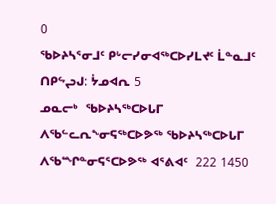0
ᖃᐅᔨᓴᕐᓂᒧᑦ ᑭᒡᓕᓯᓂᐊᖅᑕᐅᓯᒪᔪᑦ ᒫᓐᓇᒧᑦ ᑎᑭᖦᖢᒍ: ᔮᓄᐊᕆ 5
ᓄᓇᓕᒃ  ᖃᐅᔨᓴᖅᑕᐅᒐᒥ ᐱᖃᓪᓚᕆᖕᓂᕋᖅᑕᐅᕗᖅ ᖃᐅᔨᓴᖅᑕᐅᒐᒥ ᐱᖃᙱᓐᓂᕋᕐᑕᐅᕗᖅ ᐊᕐᕕᐊᑦ  222 1450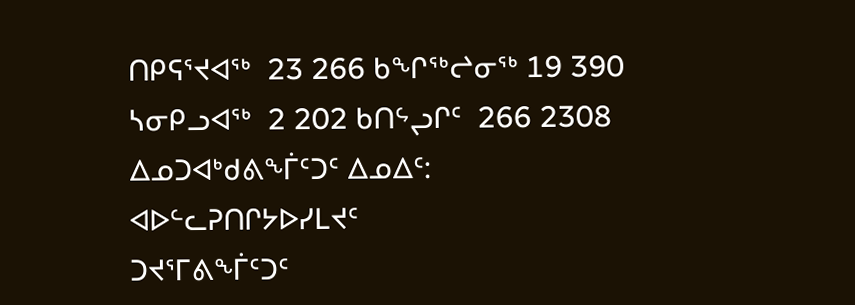ᑎᑭᕋᕐᔪᐊᖅ  23 266 ᑲᖏᖅᖠᓂᖅ 19 390 ᓴᓂᑭᓗᐊᖅ  2 202 ᑲᑎᖦᖢᒋᑦ  266 2308
ᐃᓄᑐᐊᒃᑯᕕᖕᒦᑦᑐᑦ ᐃᓄᐃᑦ:
ᐊᐅᓪᓚᕈᑎᒋᔭᐅᓯᒪᔪᑦ
ᑐᔪᕐᒥᕕᖕᒦᑦᑐᑦ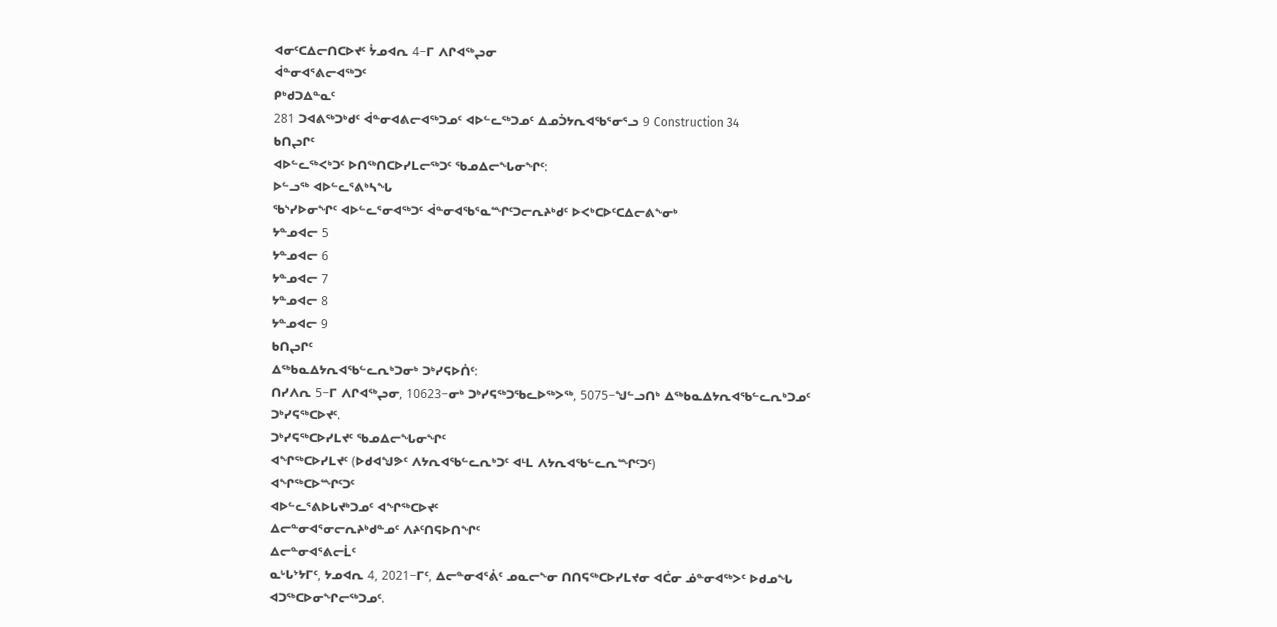ᐊᓂᑦᑕᐃᓕᑎᑕᐅᔪᑦ ᔮᓄᐊᕆ 4−ᒥ ᐱᒋᐊᖅᖢᓂ
ᐋᓐᓂᐊᕐᕕᓕᐊᖅᑐᑦ
ᑭᒃᑯᑐᐃᓐᓇᑦ
281 ᑐᐊᕕᖅᑐᒃᑯᑦ ᐋᓐᓂᐊᕕᓕᐊᖅᑐᓄᑦ ᐊᐅᓪᓚᖅᑐᓄᑦ ᐃᓄᑑᔭᕆᐊᖃᕐᓂᕐᓗ 9 Construction 34
ᑲᑎᖢᒋᑦ
ᐊᐅᓪᓚᖅᐸᒃᑐᑦ ᐅᑎᖅᑎᑕᐅᓯᒪᓕᖅᑐᑦ ᖃᓄᐃᓕᖓᓂᖏᑦ:
ᐅᓪᓗᖅ ᐊᐅᓪᓚᕐᕕᒃᓴᖓ
ᖃᔅᓯᐅᓂᖏᑦ ᐊᐅᓪᓚᕐᓂᐊᖅᑐᑦ ᐋᓐᓂᐊᖃᕐᓇᙱᑦᑐᓕᕆᔨᒃᑯᑦ ᐅᐸᒃᑕᐅᑦᑕᐃᓕᕕᖕᓂᒃ
ᔭᓐᓄᐊᓕ 5
ᔭᓐᓄᐊᓕ 6
ᔭᓐᓄᐊᓕ 7
ᔭᓐᓄᐊᓕ 8
ᔭᓐᓄᐊᓕ 9
ᑲᑎᖢᒋᑦ
ᐃᖅᑲᓇᐃᔭᕆᐊᖃᓪᓚᕆᒃᑐᓂᒃ ᑐᒃᓯᕋᐅᑏᑦ:
ᑎᓯᐱᕆ 5−ᒥ ᐱᒋᐊᖅᖢᓂ, 10623−ᓂᒃ ᑐᒃᓯᕋᖅᑐᖃᓚᐅᖅᐳᖅ, 5075−ᖑᓪᓗᑎᒃ ᐃᖅᑲᓇᐃᔭᕆᐊᖃᓪᓚᕆᒃᑐᓄᑦ ᑐᒃᓯᕋᖅᑕᐅᔪᑦ.
ᑐᒃᓯᕋᖅᑕᐅᓯᒪᔪᑦ ᖃᓄᐃᓕᖓᓂᖏᑦ
ᐊᖏᖅᑕᐅᓯᒪᔪᑦ (ᐅᑯᐊᖑᕗᑦ ᐱᔭᕆᐊᖃᓪᓚᕆᒃᑐᑦ ᐊᒻᒪ ᐱᔭᕆᐊᖃᓪᓚᕆᙱᑦᑐᑦ)
ᐊᖏᖅᑕᐅᙱᑦᑐᑦ
ᐊᐅᓪᓚᕐᕕᐅᒐᔪᒃᑐᓄᑦ ᐊᖏᖅᑕᐅᔪᑦ
ᐃᓕᓐᓂᐊᕐᓂᓕᕆᔨᒃᑯᓐᓄᑦ ᐱᔨᑦᑎᕋᐅᑎᖏᑦ
ᐃᓕᓐᓂᐊᕐᕕᓕᒫᑦ
ᓇᒡᒐᔾᔭᒥᑦ, ᔭᓄᐊᕆ 4, 2021−ᒥᑦ, ᐃᓕᓐᓂᐊᕐᕖᑦ ᓄᓇᓕᖕᓂ ᑎᑎᕋᖅᑕᐅᓯᒪᔪᓂ ᐊᑖᓂ ᓅᓐᓂᐊᖅᐳᑦ ᐅᑯᓄᖓ ᐊᑐᖅᑕᐅᓂᖏᓕᖅᑐᓄᑦ.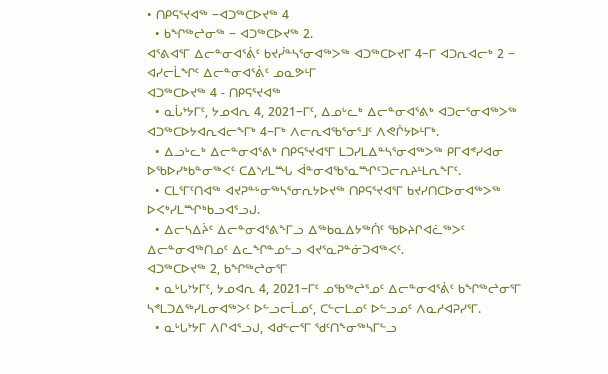• ᑎᑭᕋᕐᔪᐊᖅ −ᐊᑐᖅᑕᐅᔪᖅ 4
  • ᑲᖏᖅᖠᓂᖅ − ᐊᑐᖅᑕᐅᔪᖅ 2.
ᐊᕐᕕᐊᕐᒥ ᐃᓕᓐᓂᐊᕐᕖᑦ ᑲᔪᓰᓐᓴᕐᓂᐊᖅᐳᖅ ᐊᑐᖅᑕᐅᔪᒥ 4−ᒥ ᐊᑐᕆᐊᓕᒃ 2 − ᐊᓯᓕᒫᖏᑦ ᐃᓕᓐᓂᐊᕐᕖᑦ ᓄᓇᕗᒻᒥ
ᐊᑐᖅᑕᐅᔪᖅ 4 - ᑎᑭᕋᕐᔪᐊᖅ
  • ᓇᒑᔾᔭᒥᑦ, ᔭᓄᐊᕆ 4, 2021−ᒥᑦ, ᐃᓄᒡᓚᒃ ᐃᓕᓐᓂᐊᕐᕕᒃ ᐊᑐᓕᕐᓂᐊᖅᐳᖅ ᐊᑐᖅᑕᐅᔭᐊᕆᐊᓕᖕᒥᒃ 4−ᒥᒃ ᐱᓕᕆᐊᖃᕐᓂᕐᒧᑦ ᐱᕙᒌᔭᐅᒻᒥᒃ.
  • ᐃᓗᒡᓚᒃ ᐃᓕᓐᓂᐊᕐᕕᒃ ᑎᑭᕋᕐᔪᐊᕐᒥ ᒪᑐᓯᒪᐃᓐᓴᕐᓂᐊᖅᐳᖅ ᑭᒥᐊᕝᓯᐊᓂ ᐅᖃᐅᓯᒃᑲᓐᓂᖅᐸᑦ ᑕᐃᔅᓱᒪᙵ ᐋᓐᓂᐊᖃᕐᓇᙱᑦᑐᓕᕆᔨᒻᒪᕆᖕᒥᑦ.
  • ᑕᒪᕐᒥᑦᑎᐊᖅ ᐊᔪᕈᓐᒡᓂᖅᓴᕐᓂᕆᔭᐅᔪᖅ ᑎᑭᕋᕐᔪᐊᕐᒥ ᑲᔪᓯᑎᑕᐅᓂᐊᖅᐳᖅ ᐅᐸᒃᓯᒪᙱᒃᑲᓗᐊᕐᓗᒍ.
  • ᐃᓕᓴᐃᔩᑦ ᐃᓕᓐᓂᐊᕐᕕᖕᒥᓗ ᐃᖅᑲᓇᐃᔭᖅᑏᑦ ᖃᐅᔨᒋᐊᓛᖅᐳᑦ ᐃᓕᓐᓂᐊᖅᑎᓄᑦ ᐃᓚᖏᓐᓄᓪᓗ ᐊᔪᕐᓇᕈᓐᓃᑐᐊᖅᐸᑦ.
ᐊᑐᖅᑕᐅᔪᖅ 2, ᑲᖏᖅᖠᓂᕐᒥ
  • ᓇᒡᒐᔾᔭᒥᑦ, ᔭᓄᐊᕆ 4, 2021−ᒥᑦ ᓄᖃᖅᖠᕐᓄᑦ ᐃᓕᓐᓂᐊᕐᕖᑦ ᑲᖏᖅᖠᓂᕐᒥ ᓴᕝᒪᑐᐃᖅᓯᒪᓂᐊᖅᐳᑦ ᐅᓪᓗᓕᒫᓄᑦ, ᑕᓪᓕᒪᓄᑦ ᐅᓪᓗᓄᑦ ᐱᓇᓱᐊᕈᓯᕐᒥ.
  • ᓇᒡᒐᔾᔭᒥ ᐱᒋᐊᕐᓗᒍ, ᐊᑯᓪᓕᕐᒥ ᖁᑦᑎᖕᓂᖅᓴᒥᓪᓗ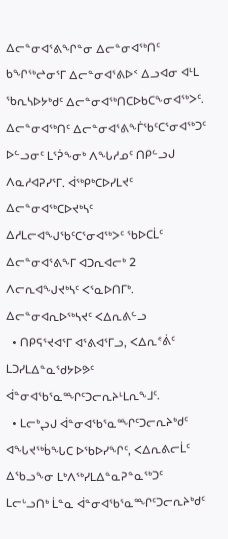ᐃᓕᓐᓂᐊᕐᕕᖏᓐᓂ ᐃᓕᓐᓂᐊᖅᑎᑦ ᑲᖏᖅᖠᓂᕐᒥ ᐃᓕᓐᓂᐊᕐᕕᐅᑉ ᐃᓗᐊᓂ ᐊᒻᒪ ᖃᕆᓴᐅᔭᒃᑯᑦ ᐃᓕᓐᓂᐊᖅᑎᑕᐅᑲᑕᖕᓂᐊᖅᐳᑦ. ᐃᓕᓐᓂᐊᖅᑎᑦ ᐃᓕᓐᓂᐊᕐᕕᖕᒦᖃᑦᑕᕐᓂᐊᖅᑐᑦ ᐅᓪᓗᓂᑦ ᒪᕐᕉᖕᓂᒃ ᐱᖓᓱᓄᑦ ᑎᑭᓪᓗᒍ ᐱᓇᓱᐊᕈᓯᕐᒥ. ᐋᖅᑭᒃᑕᐅᓯᒪᔪᑦ ᐃᓕᓐᓂᐊᖅᑕᐅᔪᒃᓴᑦ ᐃᓱᒪᓕᐊᖑᖃᑦᑕᕐᓂᐊᖅᐳᑦ ᖃᐅᑕᒫᑦ ᐃᓕᓐᓂᐊᕐᕕᖕᒥ ᐊᑐᕆᐊᓕᒃ 2 ᐱᓕᕆᐊᖑᔪᒃᓴᑦ ᐸᕐᓇᐅᑎᒥᒃ.
ᐃᓕᓐᓂᐊᕆᐅᖅᓴᔪᑦ ᐸᐃᕆᕕᓪᓗ
  • ᑎᑭᕋᕐᔪᐊᕐᒥ ᐊᕐᕕᐊᕐᒥᓗ, ᐸᐃᕆᕝᕖᑦ ᒪᑐᓯᒪᐃᓐᓇᖁᔭᐅᕗᑦ ᐋᓐᓂᐊᖃᕐᓇᙱᑦᑐᓕᕆᔨᒻᒪᕆᖕᒧᑦ.
  • ᒪᓕᒃᖢᒍ ᐋᓐᓂᐊᖃᕐᓇᙱᑦᑐᓕᕆᔨᒃᑯᑦ ᐊᖓᔪᖅᑳᖓᑕ ᐅᖃᐅᓯᖏᑦ, ᐸᐃᕆᕕᓕᒫᑦ ᐃᖃᓗᖕᓂ ᒪᒃᐱᖅᓯᒪᐃᓐᓇᕈᓐᓇᖅᑐᑦ ᒪᓕᒡᓗᑎᒃ ᒫᓐᓇ ᐋᓐᓂᐊᖃᕐᓇᙱᑦᑐᓕᕆᔨᒃᑯᑦ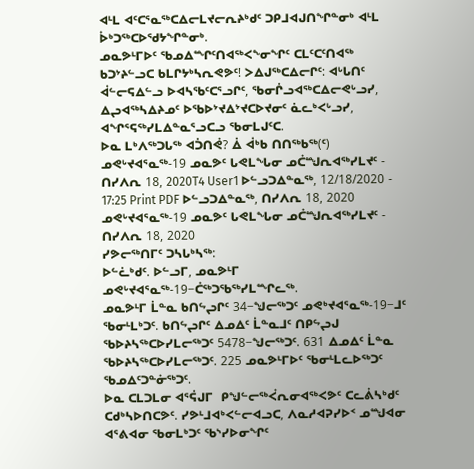ᐊᒻᒪ ᐊᑦᑕᕐᓇᖅᑕᐃᓕᒪᔪᓕᕆᔨᒃᑯᑦ ᑐᑭᒧᐊᒍᑎᖏᓐᓂᒃ ᐊᒻᒪ ᐆᒃᑐᖅᑕᐅᖁᔭᖏᓐᓂᒃ.
ᓄᓇᕗᒻᒥᐅᑦ ᖃᓄᐃᙱᑦᑎᐊᖅᐸᖕᓂᖏᑦ ᑕᒪᑦᑕᑦᑎᐊᖅ ᑲᑐᔾᔨᓪᓗᑕ ᑲᒪᒋᔭᒃᓴᕆᕙᕗᑦ! ᐳᐃᒍᖅᑕᐃᓕᒋᑦ: ᐊᒡᒐᑎᑦ ᐋᓪᓕᕋᐃᓪᓗ ᐅᐊᓴᖃᑦᑕᕐᓗᒋᑦ, ᖃᓂᒌᓗᐊᖅᑕᐃᓕᕙᒡᓗᓯ, ᐃᖢᐊᖅᓴᐃᔨᓄᑦ ᐅᖃᐅᔾᔪᐃᔾᔪᑕᐅᔪᓂᑦ ᓈᓚᒃᐸᒡᓗᓯ, ᐊᖏᕐᕋᖅᓯᒪᐃᓐᓇᕐᓗᑕᓗ ᖃᓂᒪᒍᑦᑕ.
ᐅᓇ ᒪᒃᐱᖅᑐᒐᖅ ᐊᑑᑎᕚ? ᐄ ᐋᒃᑲ ᑎᑎᖅᑲᖅ(ᑦ)
ᓄᕙᒡᔪᐊᕐᓇᖅ-19 ᓄᓇᕗᑦ ᒐᕙᒪᖓᓂ ᓄᑖᙳᕆᐊᖅᓯᒪᔪᑦ - ᑎᓯᐱᕆ 18, 2020T4 User1 ᐅᓪᓗᑐᐃᓐᓇᖅ, 12/18/2020 - 17:25 Print PDF ᐅᓪᓗᑐᐃᓐᓇᖅ, ᑎᓯᐱᕆ 18, 2020
ᓄᕙᒡᔪᐊᕐᓇᖅ-19 ᓄᓇᕗᑦ ᒐᕙᒪᖓᓂ ᓄᑖᙳᕆᐊᖅᓯᒪᔪᑦ - ᑎᓯᐱᕆ 18, 2020
ᓯᕗᓕᖅᑎᒥᑦ ᑐᓴᒐᒃᓴᖅ:
ᐅᓪᓛᒃᑯᑦ. ᐅᓪᓗᒥ, ᓄᓇᕗᒻᒥ ᓄᕙᒡᔪᐊᕐᓇᖅ-19−ᑖᖅᑐᖃᖅᓯᒪᙱᓚᖅ.
ᓄᓇᕗᒻᒥ ᒫᓐᓇ ᑲᑎᖦᖢᒋᑦ 34−ᖑᓕᖅᑐᑦ ᓄᕙᒃᔪᐊᕐᓇᖅ-19−ᒧᑦ ᖃᓂᒻᒪᒃᑐᑦ. ᑲᑎᖦᖢᒋᑦ ᐃᓄᐃᑦ ᒫᓐᓇᒧᑦ ᑎᑭᖦᖢᒍ ᖃᐅᔨᓴᖅᑕᐅᓯᒪᓕᖅᑐᑦ 5478−ᖑᓕᖅᑐᑦ. 631 ᐃᓄᐃᑦ ᒫᓐᓇ ᖃᐅᔨᓴᖅᑕᐅᓯᒪᓕᖅᑐᑦ. 225 ᓄᓇᕗᒻᒥᐅᑦ ᖃᓂᒻᒪᓚᐅᖅᑐᑦ ᖃᓄᐃᑦᑐᓐᓃᖅᑐᑦ.
ᐅᓇ ᑕᒪᑐᒪᓂ ᐊᕐᕌᒍᒥ  ᑭᖑᓪᓕᖅᐹᕆᓂᐊᖅᐸᕗᑦ ᑕᓚᕖᓴᒃᑯᑦ ᑕᑯᒃᓴᐅᑎᑕᕗᑦ. ᓯᕗᒻᒧᐊᒃᐸᓪᓕᐊᓗᑕ, ᐱᓇᓱᐊᕈᓯᐅᑉ ᓄᙳᐊᓂ ᐊᕐᕕᐊᓂ ᖃᓂᒪᒃᑐᑦ ᖃᔅᓯᐅᓂᖏᑦ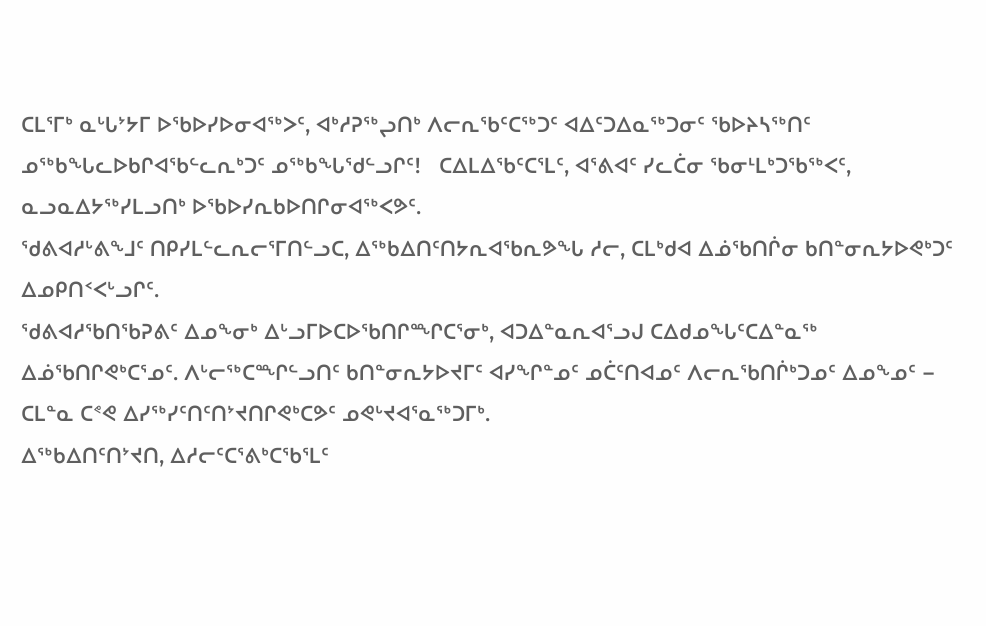ᑕᒪᕐᒥᒃ ᓇᒡᒐᔾᔭᒥ ᐅᖃᐅᓯᐅᓂᐊᖅᐳᑦ, ᐊᒃᓱᕈᖅᖢᑎᒃ ᐱᓕᕆᖃᑦᑕᖅᑐᑦ ᐊᐃᑦᑐᐃᓇᖅᑐᓂᑦ ᖃᐅᔨᓴᖅᑎᑦ ᓄᖅᑲᖓᓚᐅᑲᒋᐊᖃᓪᓚᕆᒃᑐᑦ ᓄᖅᑲᖓᖁᓪᓗᒋᑦ!   ᑕᐃᒪᐃᖃᑦᑕᕐᒪᑦ, ᐊᕐᕕᐊᑦ ᓯᓚᑖᓂ ᖃᓂᒻᒪᒃᑐᖃᖅᐸᑦ, ᓇᓗᓇᐃᔭᖅᓯᒪᓗᑎᒃ ᐅᖃᐅᓯᕆᑲᐅᑎᒋᓂᐊᖅᐸᕗᑦ.
ᖁᕕᐊᓱᒡᕕᖕᒧᑦ ᑎᑭᓯᒪᓪᓚᕆᓕᕐᒥᑎᓪᓗᑕ, ᐃᖅᑲᐃᑎᑦᑎᔭᕆᐊᖃᕆᕗᖓ ᓱᓕ, ᑕᒪᒃᑯᐊ ᐃᓅᖃᑎᒌᓂ ᑲᑎᓐᓂᕆᔭᐅᕙᒃᑐᑦ ᐃᓄᑭᑎᑉᐸᒡᓗᒋᑦ.
ᖁᕕᐊᓱᖃᑎᖃᕈᕕᑦ ᐃᓄᖕᓂᒃ ᐃᒡᓗᒥᐅᑕᐅᖃᑎᒋᙱᑕᕐᓂᒃ, ᐊᑐᐃᓐᓇᕆᐊᕐᓗᒍ ᑕᐃᑯᓄᖓᑦᑕᐃᓐᓇᖅ ᐃᓅᖃᑎᒋᕙᒃᑕᕐᓄᑦ. ᐱᒡᓕᖅᑕᙱᓪᓗᑎᑦ ᑲᑎᓐᓂᕆᔭᐅᔪᒥᑦ ᐊᓯᖏᓐᓄᑦ ᓄᑖᑦᑎᐊᓄᑦ ᐱᓕᕆᖃᑎᒌᒃᑐᓄᑦ ᐃᓄᖕᓄᑦ − ᑕᒪᓐᓇ ᑕᕝᕙ ᐃᓯᖅᓯᑦᑎᑦᑎᔾᔪᑎᒋᕙᒃᑕᕗᑦ ᓄᕙᒡᔪᐊᕐᓇᖅᑐᒥᒃ.
ᐃᖅᑲᐃᑎᑦᑎᔾᔪᑎ, ᐃᓱᓕᑦᑕᕐᕕᒃᑕᖃᕐᒪᑦ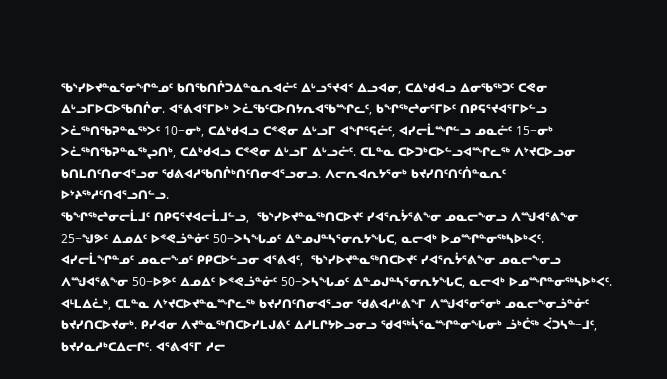ᖃᔅᓯᐅᔪᓐᓇᕐᓂᖏᓐᓄᑦ ᑲᑎᖃᑎᒌᑐᐃᓐᓇᕆᐊᓖᑦ ᐃᒡᓗᕐᔪᐊᑉ ᐃᓗᐊᓂ, ᑕᐃᒃᑯᐊᓗ ᐃᓂᖃᖅᑐᑦ ᑕᕙᓂ ᐃᒡᓗᒥᐅᑕᐅᖃᑎᒌᓂ. ᐊᕐᕕᐊᕐᒥᐅᒃ ᐳᓛᖃᑦᑕᐅᑎᔭᕆᐊᖃᙱᓚᑦ, ᑲᖏᖅᖠᓂᕐᒥᐅᑦ ᑎᑭᕋᕐᔪᐊᕐᒥᐅᓪᓗ ᐳᓛᖅᑎᖃᕈᓐᓇᖅᐳᑦ 10−ᓂᒃ, ᑕᐃᒃᑯᐊᓗ ᑕᕝᕙᓂ ᐃᒡᓗᒥ ᐊᖏᕐᕋᓖᑦ, ᐊᓯᓕᒫᙱᓪᓗ ᓄᓇᓖᑦ 15−ᓂᒃ ᐳᓛᖅᑎᖃᕈᓐᓇᖅᖢᑎᒃ, ᑕᐃᒃᑯᐊᓗ ᑕᕝᕙᓂ ᐃᒡᓗᒥ ᐃᒡᓗᓖᑦ. ᑕᒪᓐᓇ ᑕᐅᑐᒃᑕᐅᓪᓗᐊᙱᓚᖅ ᐱᔾᔪᑕᐅᓗᓂ ᑲᑎᒪᑎᑦᑎᓂᐊᕐᓗᓂ ᖁᕕᐊᓱᖃᑎᒌᒃᑎᑦᑎᓂᐊᕐᓗᓂᓗ. ᐱᓕᕆᐊᕆᔭᕐᓂᒃ ᑲᔪᓯᑎᑦᑎᑦᑏᓐᓇᕆᑦ ᐅᔾᔨᖅᓱᑦᑎᐊᕐᓗᑎᓪᓗ.
ᖃᖏᖅᖠᓂᓕᒫᒧᑦ ᑎᑭᕋᕐᔪᐊᓕᒫᒧᓪᓗ,  ᖃᔅᓯᐅᔪᓐᓇᖅᑎᑕᐅᔪᑦ ᓯᐊᕐᕆᔮᕐᕕᖕᓂ ᓄᓇᓕᖕᓂᓗ ᐱᙳᐊᕐᕕᖕᓂ 25−ᖑᕗᑦ ᐃᓄᐃᑦ ᐅᕝᕙᓘᓐᓃᑦ 50−ᐳᓴᖓᓄᑦ ᐃᓐᓄᒍᓐᓴᕐᓂᕆᔭᖓᑕ, ᓇᓕᐊᒃ ᐅᓄᙱᓐᓂᖅᓴᐅᒃᐸᑦ. ᐊᓯᓕᒫᖏᓐᓄᑦ ᓄᓇᓕᖕᓄᑦ ᑭᑭᑕᐅᓪᓗᓂ ᐊᕐᕕᐊᑦ,  ᖃᔅᓯᐅᔪᓐᓇᖅᑎᑕᐅᔪᑦ ᓯᐊᕐᕆᔮᕐᕕᖕᓂ ᓄᓇᓕᖕᓂᓗ ᐱᙳᐊᕐᕕᖕᓂ 50−ᐅᕗᑦ ᐃᓄᐃᑦ ᐅᕝᕙᓘᓐᓃᑦ 50−ᐳᓴᖓᓄᑦ ᐃᓐᓄᒍᓐᓴᕐᓂᕆᔭᖓᑕ, ᓇᓕᐊᒃ ᐅᓄᙱᓐᓂᖅᓴᐅᒃᐸᑦ. ᐊᒻᒪᐃᓛᒃ, ᑕᒪᓐᓇ ᐱᔾᔪᑕᐅᔪᓐᓇᙱᓚᖅ ᑲᔪᓯᑎᑦᑎᓂᐊᕐᓗᓂ ᖁᕕᐊᓱᒡᕕᖕᒥ ᐱᙳᐊᕐᓂᕐᓂᒃ ᓄᓇᓕᖕᓂᓘᓐᓃᑦ ᑲᔪᓯᑎᑕᐅᔪᓂᒃ. ᑭᓯᐊᓂ ᐱᔪᓐᓇᖅᑎᑕᐅᓯᒪᒍᕕᑦ ᐃᓱᒪᒋᔭᐅᓗᓂᓗ ᖁᐊᖅᓵᕐᓇᙱᓐᓂᖓᓂᒃ ᓘᒃᑖᖅ ᐹᑐᓴᓐ−ᒧᑦ, ᑲᔪᓯᓇᓱᒃᑕᐃᓕᒋᑦ. ᐊᕐᕕᐊᕐᒥ ᓱᓕ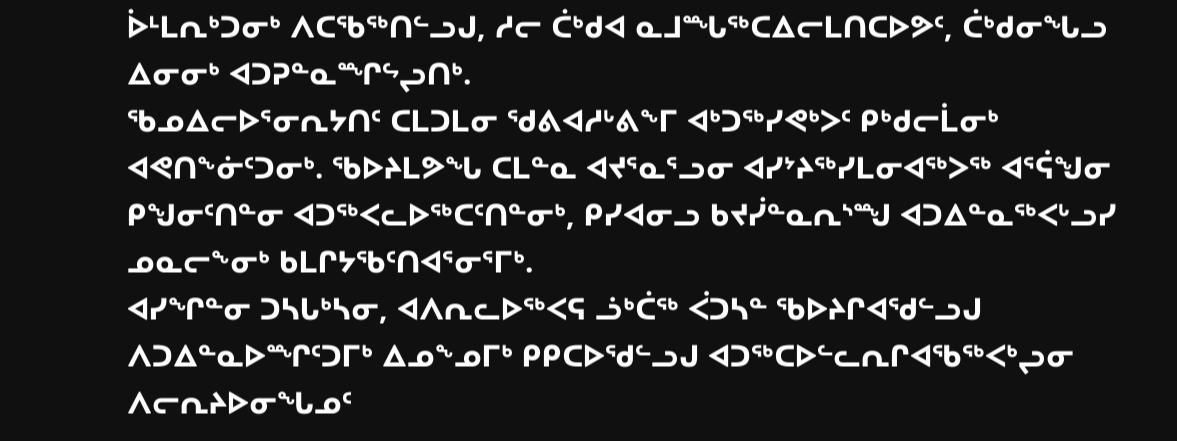ᐆᒻᒪᕆᒃᑐᓂᒃ ᐱᑕᖃᖅᑎᓪᓗᒍ, ᓱᓕ ᑖᒃᑯᐊ ᓇᒧᙵᖅᑕᐃᓕᒪᑎᑕᐅᕗᑦ, ᑖᒃᑯᓂᖓᓗ ᐃᓂᓂᒃ ᐊᑐᕈᓐᓇᙱᖦᖢᑎᒃ.
ᖃᓄᐃᓕᐅᕐᓂᕆᔭᑎᑦ ᑕᒪᑐᒪᓂ ᖁᕕᐊᓱᒡᕕᖕᒥ ᐊᒃᑐᖅᓯᕙᒃᐳᑦ ᑭᒃᑯᓕᒫᓂᒃ ᐊᕙᑎᖕᓃᑦᑐᓂᒃ. ᖃᐅᔨᒪᕗᖓ ᑕᒪᓐᓇ ᐊᔪᕐᓇᕐᓗᓂ ᐊᓯᔾᔨᖅᓯᒪᓂᐊᖅᐳᖅ ᐊᕐᕌᖑᓂ ᑭᖑᓂᑦᑎᓐᓂ ᐊᑐᖅᐸᓚᐅᖅᑕᑦᑎᓐᓂᒃ, ᑭᓯᐊᓂᓗ ᑲᔪᓰᓐᓇᕆᔅᙳ ᐊᑐᐃᓐᓇᖅᐸᒡᓗᓯ ᓄᓇᓕᖕᓂᒃ ᑲᒪᒋᔭᖃᑦᑎᐊᕐᓂᕐᒥᒃ.
ᐊᓯᖏᓐᓂ ᑐᓴᒐᒃᓴᓂ, ᐊᐱᕆᓚᐅᖅᐸᕋ ᓘᒃᑖᖅ ᐹᑐᓴᓐ ᖃᐅᔨᒋᐊᖁᓪᓗᒍ ᐱᑐᐃᓐᓇᐅᙱᑦᑐᒥᒃ ᐃᓄᖕᓄᒥᒃ ᑭᑭᑕᐅᖁᓪᓗᒍ ᐊᑐᖅᑕᐅᓪᓚᕆᒋᐊᖃᖅᐸᒃᖢᓂ ᐱᓕᕆᔨᐅᓂᖓᓄᑦ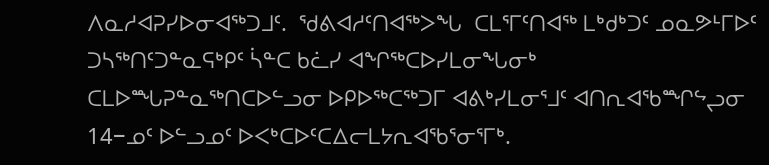ᐱᓇᓱᐊᕈᓯᐅᓂᐊᖅᑐᒧᑦ.  ᖁᕕᐊᓱᑦᑎᐊᖅᐳᖓ  ᑕᒪᕐᒥᑦᑎᐊᖅ ᒪᒃᑯᒃᑐᑦ ᓄᓇᕗᒻᒥᐅᑦ ᑐᓴᖅᑎᑦᑐᓐᓇᕋᒃᑭᑦ ᓵᓐᑕ ᑲᓛᓯ ᐊᖏᖅᑕᐅᓯᒪᓂᖓᓂᒃ ᑕᒪᐅᙵᕈᓐᓇᖅᑎᑕᐅᓪᓗᓂ ᐅᑭᐅᖅᑕᖅᑐᒥ ᐊᕕᒃᓯᒪᓂᕐᒧᑦ ᐊᑎᕆᐊᖃᙱᖦᖢᓂ 14−ᓄᑦ ᐅᓪᓗᓄᑦ ᐅᐸᒃᑕᐅᑦᑕᐃᓕᒪᔭᕆᐊᖃᕐᓂᕐᒥᒃ.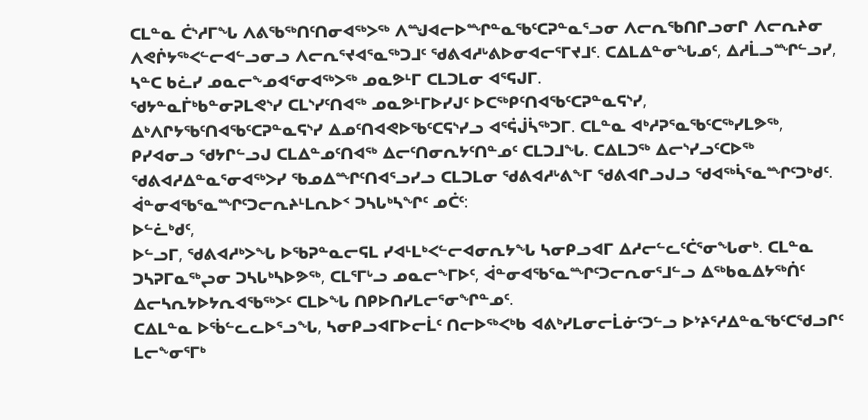ᑕᒪᓐᓇ ᑖᔅᓱᒥᖓ ᐱᕕᖃᖅᑎᑦᑎᓂᐊᖅᐳᖅ ᐱᙳᐊᓕᐅᙱᓐᓇᖃᑦᑕᕈᓐᓇᕐᓗᓂ ᐱᓕᕆᖃᑎᒋᓗᓂᒋ ᐱᓕᕆᔨᓂ ᐱᕙᒌᔭᖅᐸᓪᓕᐊᓪᓗᓂᓗ ᐱᓕᕆᕐᔪᐊᕐᓇᖅᑐᒧᑦ ᖁᕕᐊᓱᒡᕕᐅᓂᐊᓕᕐᒥᔪᒧᑦ. ᑕᐃᒪᐃᓐᓂᖓᓄᑦ, ᐃᓱᒫᓗᙱᓪᓗᓯ, ᓴᓐᑕ ᑲᓛᓯ ᓄᓇᓕᖕᓄᐊᕐᓂᐊᖅᐳᖅ ᓄᓇᕗᒻᒥ ᑕᒪᑐᒪᓂ ᐊᕐᕋᒍᒥ.
ᖁᔭᓐᓇᒦᒃᑲᓐᓂᕈᒪᕙᔅᓯ ᑕᒪᔅᓯᑦᑎᐊᖅ ᓄᓇᕗᒻᒥᐅᓯᒍᑦ ᐅᑕᖅᑭᑦᑎᐊᖃᑦᑕᕈᓐᓇᕋᔅᓯ, ᐃᒃᐱᒋᔭᖃᑦᑎᐊᖃᑦᑕᕈᓐᓇᕋᔅᓯ ᐃᓄᑦᑎᐊᕙᐅᖃᑦᑕᕋᔅᓯᓗ ᐊᕐᕌᒎᓵᖅᑐᒥ. ᑕᒪᓐᓇ ᐊᒃᓱᕈᕐᓇᖃᑦᑕᖅᓯᒪᕗᖅ, ᑭᓯᐊᓂᓗ ᖁᔭᒋᓪᓗᒍ ᑕᒪᐃᓐᓄᑦᑎᐊᖅ ᐃᓕᑦᑎᓂᕆᔭᑦᑎᓐᓄᑦ ᑕᒪᑐᒧᖓ. ᑕᐃᒪᑐᖅ ᐃᓕᔅᓯᓗᑦᑕᐅᖅ ᖁᕕᐊᓱᐃᓐᓇᕐᓂᐊᖅᐳᓯ ᖃᓄᐃᙱᑦᑎᐊᕐᓗᓯᓗ ᑕᒪᑐᒪᓂ ᖁᕕᐊᓱᒡᕕᖕᒥ ᖁᕕᐊᒋᓗᒍᓗ ᖁᐊᖅᓵᕐᓇᙱᑦᑐᒃᑯᑦ.
ᐋᓐᓂᐊᖃᕐᓇᙱᑦᑐᓕᕆᔨᒻᒪᕆᐅᑉ ᑐᓴᒐᒃᓴᖏᑦ ᓄᑖᑦ:
ᐅᓪᓛᒃᑯᑦ,
ᐅᓪᓗᒥ, ᖁᕕᐊᓱᒃᐳᖓ ᐅᖃᕈᓐᓇᓕᕋᒪ ᓯᐊᒻᒪᒃᐸᓪᓕᐊᓂᕆᔭᖓ ᓴᓂᑭᓗᐊᒥ ᐃᓱᓕᓪᓚᑦᑖᕐᓂᖓᓂᒃ. ᑕᒪᓐᓇ ᑐᓴᕈᒥᓇᖅᖢᓂ ᑐᓴᒐᒃᓴᐅᕗᖅ, ᑕᒪᕐᒥᒡᓗ ᓄᓇᓕᖕᒥᐅᑦ, ᐋᓐᓂᐊᖃᕐᓇᙱᑦᑐᓕᕆᓂᕐᒧᓪᓗ ᐃᖅᑲᓇᐃᔭᖅᑏᑦ ᐃᓕᓴᕆᔭᐅᔭᕆᐊᖃᖅᐳᑦ ᑕᒪᐅᖓ ᑎᑭᐅᑎᓯᒪᓕᕐᓂᖏᓐᓄᑦ.
ᑕᐃᒪᓐᓇ ᐅᖄᓪᓚᓚᐅᕐᓗᖓ, ᓴᓂᑭᓗᐊᒥᐅᓕᒫᑦ ᑎᓕᐅᖅᐸᒃᑲ ᐊᕕᒃᓯᒪᓂᓕᒫᓃᑦᑐᓪᓗ ᐅᔾᔨᕐᓱᐃᓐᓇᖃᑦᑕᖁᓗᒋᑦ ᒪᓕᖕᓂᕐᒥᒃ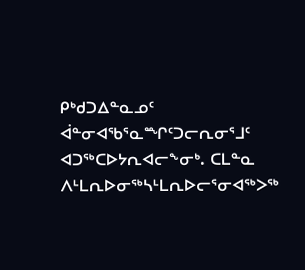ᑭᒃᑯᑐᐃᓐᓇᓄᑦ ᐋᓐᓂᐊᖃᕐᓇᙱᑦᑐᓕᕆᓂᕐᒧᑦ ᐊᑐᖅᑕᐅᔭᕆᐊᓕᖕᓂᒃ. ᑕᒪᓐᓇ ᐱᒻᒪᕆᐅᓂᖅᓴᒻᒪᕆᐅᓕᕐᓂᐊᖅᐳᖅ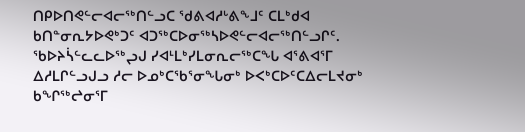ᑎᑭᐅᑎᕙᓪᓕᐊᓕᖅᑎᓪᓗᑕ ᖁᕕᐊᓱᒡᕕᖕᒧᑦ ᑕᒪᒃᑯᐊ ᑲᑎᓐᓂᕆᔭᐅᕙᒃᑐᑦ ᐊᑐᖅᑕᐅᓂᖅᓴᐅᕙᓪᓕᐊᓕᖅᑎᓪᓗᒋᑦ.
ᖃᐅᔨᓵᓪᓚᓚᐅᖅᖢᒍ ᓯᐊᒻᒪᒃᓯᒪᓂᕆᓕᖅᑕᖓ ᐊᕐᕕᐊᕐᒥ ᐃᓱᒪᒋᓪᓗᒍᓗ ᓱᓕ ᐅᓄᒃᑕᖃᕐᓂᖓᓂᒃ ᐅᐸᒃᑕᐅᑦᑕᐃᓕᒪᔪᓂᒃ ᑲᖏᖅᖠᓂᕐᒥ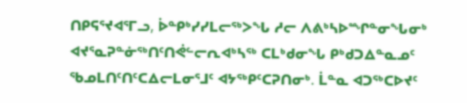ᑎᑭᕋᕐᔪᐊᕐᒥᓗ, ᐆᓐᑭᒃᓯᓯᒪᓕᖅᐳᖓ ᓱᓕ ᐱᕕᒃᓴᐅᙱᓐᓂᖓᓂᒃ ᐊᔪᕐᓇᕈᓐᓃᖅᑎᑦᑎᕚᓪᓕᕆᐊᒃᓴᖅ ᑕᒪᒃᑯᓂᖓ ᑭᒃᑯᑐᐃᓐᓇᓄᑦ ᖃᓄᒪᑎᑦᑎᑦᑕᐃᓕᒪᓂᕐᒧᑦ ᐊᔭᖅᑭᑦᑕᕈᑎᓂᒃ. ᒫᓐᓇ ᐊᑐᖅᑕᐅᔪᑦ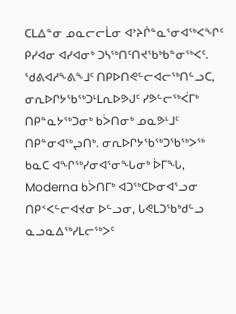ᑕᒪᐃᓐᓂ ᓄᓇᓕᓕᒫᓂ ᐊᔾᔨᒌᓐᓇᕐᓂᐊᖅᐸᖏᑦ ᑭᓯᐊᓂ ᐊᓯᐊᓂᒃ ᑐᓴᖅᑎᑦᑎᔪᖃᒃᑲᓐᓂᖅᐸᑦ.
ᖁᕕᐊᓱᖕᕕᖕᒧᑦ ᑎᑭᐅᑎᕙᓪᓕᐊᓕᖅᑎᓪᓗᑕ, ᓂᕆᐅᒋᔭᖃᖅᑐᒻᒪᕆᐅᕗᒍᑦ ᓯᕗᓪᓕᖅᐹᒥᒃ ᑎᑭᓐᓇᔭᖅᑐᓂᒃ ᑲᐴᑎᓂᒃ ᓄᓇᕗᒻᒧᑦ ᑎᑭᓐᓂᐊᖅᖢᑎᒃ. ᓂᕆᐅᒋᔭᖃᖅᑐᖃᖅᐳᖅ ᑲᓇᑕ ᐊᖏᖅᓯᓂᐊᕐᓂᖓᓂᒃ ᐆᒥᖓ, Moderna ᑲᐴᑎᒥᒃ ᐊᑐᖅᑕᐅᓂᐊᕐᓗᓂ ᑎᑭᑉᐸᓪᓕᐊᔪᓂ ᐅᓪᓗᓂ, ᒐᕙᒪᑐᖃᒃᑯᓪᓗ ᓇᓗᓇᐃᖅᓯᒪᓕᖅᐳᑦ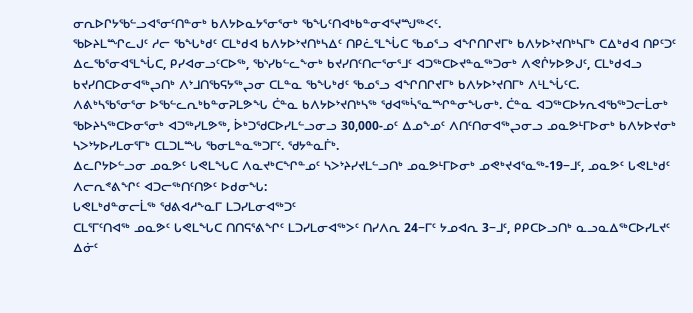ᓂᕆᐅᒋᔭᖃᓪᓗᐊᕐᓂᑦᑎᓐᓂᒃ ᑲᐱᔭᐅᓇᔭᕐᓂᕐᓂᒃ ᖃᖓᑦᑎᐊᒃᑲᓐᓂᐊᕐᔪᙳᖅᐸᑦ.
ᖃᐅᔨᒪᙱᓚᒍᑦ ᓱᓕ ᖃᖓᒃᑯᑦ ᑕᒪᒃᑯᐊ ᑲᐱᔭᐅᔾᔪᑎᒃᓴᐃᑦ ᑎᑭᓛᕐᒪᖔᑕ ᖃᓄᕐᓗ ᐊᖏᑎᒋᔪᒥᒃ ᑲᐱᔭᐅᔾᔪᑎᒃᓴᒥᒃ ᑕᐃᒃᑯᐊ ᑎᑭᑦᑐᑦ ᐃᓚᖃᕐᓂᐊᕐᒪᖔᑕ, ᑭᓯᐊᓂᓗᑦᑕᐅᖅ, ᖃᔅᓯᑲᓪᓚᖕᓂᒃ ᑲᔪᓯᑎᑦᑎᓕᕐᓂᕐᒧᑦ ᐊᑐᖅᑕᐅᔪᓐᓇᖅᑐᓂᒃ ᐱᕙᒌᔭᐅᕗᒍᑦ, ᑕᒪᒃᑯᐊᓗ ᑲᔪᓯᑎᑕᐅᓂᐊᖅᖢᑎᒃ ᐱᔾᒧᑎᖃᕋᔭᖅᖢᓂ ᑕᒪᓐᓇ ᖃᖓᒃᑯᑦ ᖃᓄᕐᓗ ᐊᖏᑎᒋᔪᒥᒃ ᑲᐱᔭᐅᔾᔪᑎᒥᒃ ᐱᒻᒪᖔᑦᑕ.
ᐱᕕᒃᓴᖃᕐᓂᕐᓂ ᐅᖃᓪᓚᕆᒃᑲᓐᓂᕈᒪᕗᖓ ᑖᓐᓇ ᑲᐱᔭᐅᔾᔪᑎᒃᓴᖅ ᖁᐊᖅᓵᕐᓇᙱᓐᓂᖓᓂᒃ. ᑖᓐᓇ ᐊᑐᖅᑕᐅᔭᕆᐊᖃᖅᑐᓕᒫᓂᒃ ᖃᐅᔨᓴᖅᑕᐅᓂᕐᓂᒃ ᐊᑐᖅᓯᒪᕗᖅ, ᐆᒃᑐᖁᑕᐅᓯᒪᓪᓗᓂᓗ 30,000-ᓄᑦ ᐃᓄᖕᓄᑦ ᐱᑎᑦᑎᓂᐊᖅᖢᓂᓗ ᓄᓇᕗᒻᒥᐅᓂᒃ ᑲᐱᔭᐅᔪᓂᒃ ᓴᐳᔾᔭᐅᓯᒪᓂᕐᒥᒃ ᑕᒪᑐᒪᙵ ᖃᓂᒪᓐᓇᖅᑐᒥᑦ. ᖁᔭᓐᓇᒦᒃ.
ᐃᓚᒋᔭᐅᓪᓗᓂ ᓄᓇᕗᑦ ᒐᕙᒪᖓᑕ ᐱᓇᔪᒃᑕᖏᓐᓄᑦ ᓴᐳᔾᔨᓯᔪᒪᓪᓗᑎᒃ ᓄᓇᕗᒻᒥᐅᓂᒃ ᓄᕙᒃᔪᐊᕐᓇᖅ-19−ᒧᑦ, ᓄᓇᕗᑦ ᒐᕙᒪᒃᑯᑦ ᐱᓕᕆᕝᕕᖏᑦ ᐊᑐᓕᖅᑎᑦᑎᕗᑦ ᐅᑯᓂᖓ:
ᒐᕙᒪᒃᑯᓐᓂᓕᒫᖅ ᖁᕕᐊᓱᖕᓇᒥ ᒪᑐᓯᒪᓂᐊᖅᑐᑦ
ᑕᒪᕐᒥᑦᑎᐊᖅ ᓄᓇᕗᑦ ᒐᕙᒪᖓᑕ ᑎᑎᕋᕐᕕᖏᑦ ᒪᑐᓯᒪᓂᐊᖅᐳᑦ ᑎᓯᐱᕆ 24−ᒥᑦ ᔭᓄᐊᕆ 3−ᒧᑦ, ᑭᑭᑕᐅᓗᑎᒃ ᓇᓗᓇᐃᖅᑕᐅᓯᒪᔪᑦ ᐃᓃᑦ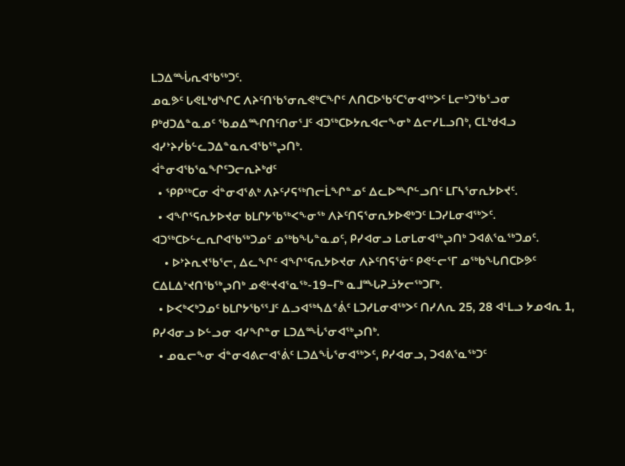ᒪᑐᐃᙶᕆᐊᖃᖅᑐᑦ.
ᓄᓇᕗᑦ ᒐᕙᒪᒃᑯᖏᑕ ᐱᔨᑦᑎᖃᕐᓂᕆᕙᒃᑕᖏᑦ ᐱᑎᑕᐅᖃᑦᑕᕐᓂᐊᖅᐳᑦ ᒪᓕᒃᑐᖃᕐᓗᓂ ᑭᒃᑯᑐᐃᓐᓇᓄᑦ ᖃᓄᐃᙱᑎᑦᑎᓂᕐᒧᑦ ᐊᑐᖅᑕᐅᔭᕆᐊᓕᖕᓂᒃ ᐃᓕᓯᒪᓗᑎᒃ, ᑕᒪᒃᑯᐊᓗ ᐊᓯᔾᔨᓯᑳᓪᓚᑐᐃᓐᓇᕆᐊᖃᖅᖢᑎᒃ.
ᐋᓐᓂᐊᖃᕐᓇᖏᑦᑐᓕᕆᔨᒃᑯᑦ
  • ᕿᑭᖅᑕᓂ ᐋᓐᓂᐊᕐᕕᒃ ᐱᔨᑦᓯᕋᖅᑎᓕᒫᖏᓐᓄᑦ ᐃᓚᐅᙱᓪᓗᑎᑦ ᒪᒥᓴᕐᓂᕆᔭᐅᔪᑦ.
  • ᐊᖏᕐᕋᕆᔭᐅᔪᓂ ᑲᒪᒋᔭᖃᖅᐸᖕᓂᖅ ᐱᔨᑦᑎᕋᕐᓂᕆᔭᐅᕙᒃᑐᑦ ᒪᑐᓯᒪᓂᐊᖅᐳᑦ. ᐊᑐᖅᑕᐅᓪᓚᕆᒋᐊᖃᖅᑐᓄᑦ ᓄᖅᑲᖓᓐᓇᓄᑦ, ᑭᓯᐊᓂᓗ ᒪᓂᒪᓂᐊᖅᖢᑎᒃ ᑐᐊᕕᕐᓇᖅᑐᓄᑦ.
    • ᐅᔾᔨᕆᔪᖃᕐᓕ, ᐃᓚᖏᑦ ᐊᖏᕐᕋᕆᔭᐅᔪᓂ ᐱᔨᑦᑎᕋᕐᓃᑦ ᑭᕙᓪᓕᕐᒥ ᓄᖅᑲᖓᑎᑕᐅᕗᑦ ᑕᐃᒪᐃᔾᔪᑎᖃᖅᖢᑎᒃ ᓄᕙᒡᔪᐊᕐᓇᖅ-19−ᒥᒃ ᓇᒧᙵᕈᓘᔭᓕᖅᑐᒥᒃ.
  • ᐅᐸᒃᐸᒃᑐᓄᑦ ᑲᒪᒋᔭᖃᕐᕐᒧᑦ ᐃᓗᐊᖅᓴᐃᕝᕖᑦ ᒪᑐᓯᒪᓂᐊᖅᐳᑦ ᑎᓯᐱᕆ 25, 28 ᐊᒻᒪᓗ ᔭᓄᐊᕆ 1, ᑭᓯᐊᓂᓗ ᐅᓪᓗᓂ ᐊᓯᖏᓐᓂ ᒪᑐᐃᙶᕐᓂᐊᖅᖢᑎᒃ.
  • ᓄᓇᓕᖕᓂ ᐋᓐᓂᐊᕕᓕᐊᕐᕖᑦ ᒪᑐᐃᖔᕐᓂᐊᖅᐳᑦ, ᑭᓯᐊᓂᓗ, ᑐᐊᕕᕐᓇᖅᑐᑦ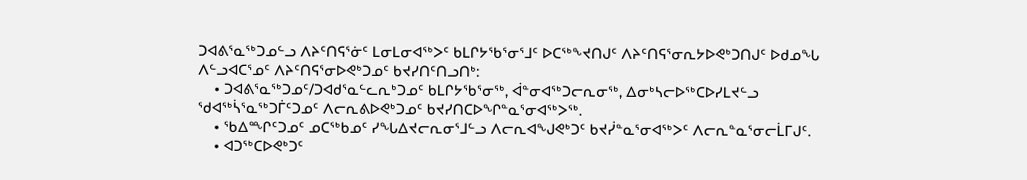ᑐᐊᕕᕐᓇᖅᑐᓄᓪᓗ ᐱᔨᑦᑎᕋᕐᓃᑦ ᒪᓂᒪᓂᐊᖅᐳᑦ ᑲᒪᒋᔭᖃᕐᓂᕐᒧᑦ ᐅᑕᖅᖕᔪᑎᒍᑦ ᐱᔨᑦᑎᕋᕐᓂᕆᔭᐅᕙᒃᑐᑎᒍᑦ ᐅᑯᓄᖓ ᐱᓪᓗᐊᑕᕐᓄᑦ ᐱᔨᑦᑎᕋᕐᓂᐅᕙᒃᑐᓄᑦ ᑲᔪᓯᑎᑦᑎᓗᑎᒃ:
    • ᑐᐊᕕᕐᓇᖅᑐᓄᑦ/ᑐᐊᑯᕐᓇᓪᓚᕆᒃᑐᓄᑦ ᑲᒪᒋᔭᖃᕐᓂᖅ, ᐋᓐᓂᐊᖅᑐᓕᕆᓂᖅ, ᐃᓂᒃᓴᓕᐅᖅᑕᐅᓯᒪᔪᓪᓗ ᖁᐊᖅᓵᕐᓇᖅᑐᒦᑦᑐᓄᑦ ᐱᓕᕆᕕᐅᕙᒃᑐᓄᑦ ᑲᔪᓯᑎᑕᐅᖏᓐᓇᕐᓂᐊᖅᐳᖅ.
    • ᖃᐃᙱᑦᑐᓄᑦ ᓄᑕᖅᑲᓄᑦ ᓯᖓᐃᔪᓕᕆᓂᕐᒧᓪᓗ ᐱᓕᕆᐊᖑᕙᒃᑐᑦ ᑲᔪᓰᓐᓇᕐᓂᐊᖅᐳᑦ ᐱᓕᕆᓐᓇᕐᓂᓕᒫᒥᒍᑦ.
    • ᐊᑐᖅᑕᐅᕙᒃᑐᑦ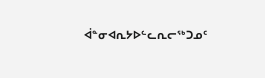ᐋᓐᓂᐊᕆᔭᐅᓪᓚᕆᓕᖅᑐᓄᑦ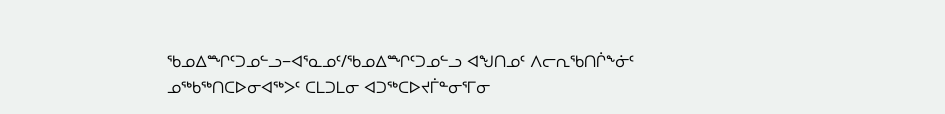ᖃᓄᐃᙱᑦᑐᓄᓪᓗ−ᐊᕐᓇᓄᑦ/ᖃᓄᐃᙱᑦᑐᓄᓪᓗ ᐊᖑᑎᓄᑦ ᐱᓕᕆᖃᑎᒌᖕᓃᑦ ᓄᖅᑲᖅᑎᑕᐅᓂᐊᖅᐳᑦ ᑕᒪᑐᒪᓂ ᐊᑐᖅᑕᐅᔪᒦᓐᓂᕐᒥᓂ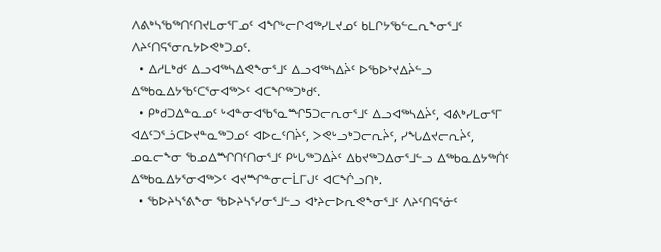ᐱᕕᒃᓴᖃᖅᑎᑦᑎᔪᒪᓂᕐᒥᓄᑦ ᐊᖏᒡᓕᒋᐊᖅᓯᒪᔪᓄᑦ ᑲᒪᒋᔭᖃᓪᓚᕆᖕᓂᕐᒧᑦ ᐱᔨᑦᑎᕋᕐᓂᕆᔭᐅᕙᒃᑐᓄᑦ.
  • ᐃᓱᒪᒃᑯᑦ ᐃᓗᐊᖅᓴᐃᕙᖕᓂᕐᒧᑦ ᐃᓗᐊᖅᓴᐃᔩᑦ ᐅᖃᐅᔾᔪᐃᔩᓪᓗ ᐃᖅᑲᓇᐃᔭᖃᑦᑕᕐᓂᐊᖅᐳᑦ ᐊᑕᖏᖅᑐᒃᑯᑦ.
  • ᑭᒃᑯᑐᐃᓐᓇᓄᑦ ᒡᐊᓐᓂᐊᖃᕐᓇᙱ5ᑐᓕᕆᓂᕐᒧᑦ ᐃᓗᐊᖅᓴᐃᔩᑦ, ᐊᕕᒃᓯᒪᓂᕐᒥ ᐊᐃᑦᑐᕐᓘᑕᐅᔪᓐᓇᖅᑐᓄᑦ ᐊᐅᓚᑦᑎᔩᑦ, ᐳᕙᒡᓗᒃᑐᓕᕆᔩᑦ, ᓯᖓᐃᔪᓕᕆᔩᑦ, ᓄᓇᓕᖕᓂ ᖃᓄᐃᙱᑎᑦᑎᓂᕐᒧᑦ ᑭᒡᒐᖅᑐᐃᔩᑦ ᐃᑲᔪᖅᑐᐃᓂᕐᒧᓪᓗ ᐃᖅᑲᓇᐃᔭᖅᑏᑦ ᐃᖅᑲᓇᐃᔭᕐᓂᐊᖅᐳᑦ ᐊᔪᙱᓐᓂᓕᒫᒥᒍᑦ ᐊᑕᖐᓗᑎᒃ.
  • ᖃᐅᔨᓴᕐᕕᖕᓂ ᖃᐅᔨᓴᕐᓯᓂᕐᒧᓪᓗ ᐊᔾᔨᓕᐅᕆᕙᖕᓂᕐᒧᑦ ᐱᔨᑦᑎᕋᕐᓃᑦ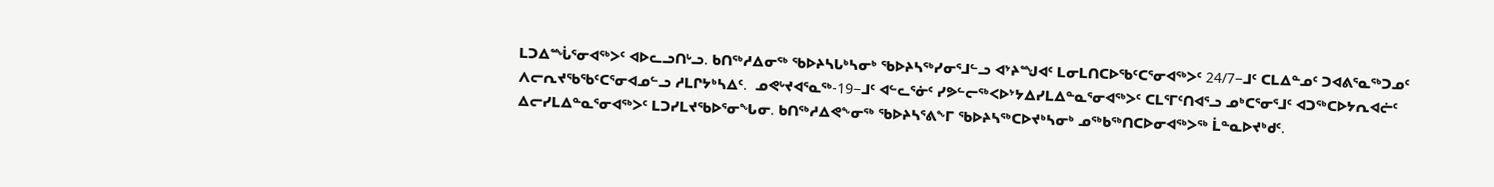ᒪᑐᐃᙶᕐᓂᐊᖅᐳᑦ ᐊᐅᓚᓗᑎᒡᓗ. ᑲᑎᖅᓱᐃᓂᖅ ᖃᐅᔨᓴᒐᒃᓴᓂᒃ ᖃᐅᔨᓴᖅᓯᓂᕐᒧᓪᓗ ᐊᔾᔨᙳᐊᑦ ᒪᓂᒪᑎᑕᐅᖃᑦᑕᕐᓂᐊᖅᐳᑦ 24/7−ᒧᑦ ᑕᒪᐃᓐᓄᑦ ᑐᐊᕕᕐᓇᖅᑐᓄᑦ ᐱᓕᕆᔪᖃᖃᑦᑕᕐᓂᐊᓄᓪᓗ ᓱᒪᒋᔭᒃᓴᐃᑦ.  ᓄᕙᒡᔪᐊᕐᓇᖅ-19−ᒧᑦ ᐊᓪᓚᕐᓃᑦ ᓯᕗᓪᓕᖅᐸᐅᔾᔭᐃᓯᒪᐃᓐᓇᕐᓂᐊᖅᐳᑦ ᑕᒪᕐᒥᑦᑎᐊᕐᓗ ᓄᒃᑕᕐᓂᕐᒧᑦ ᐊᑐᖅᑕᐅᔭᕆᐊᓖᑦ ᐃᓕᓯᒪᐃᓐᓇᕐᓂᐊᖅᐳᑦ ᒪᑐᓯᒪᔪᖃᐅᕐᓂᖓᓂ. ᑲᑎᖅᓱᐃᕙᖕᓂᖅ ᖃᐅᔨᓴᕐᕕᖕᒥ ᖃᐅᔨᓴᖅᑕᐅᔪᒃᓴᓂᒃ ᓄᖅᑲᖅᑎᑕᐅᓂᐊᖅᐳᖅ ᒫᓐᓇᐅᔪᒃᑯᑦ.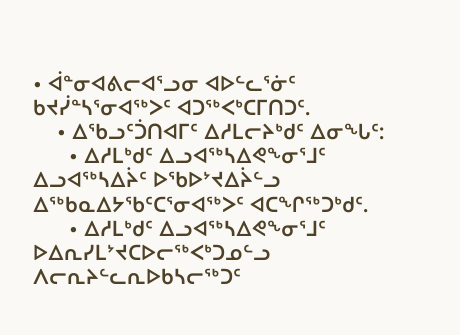• ᐋᓐᓂᐊᕕᓕᐊᕐᓗᓂ ᐊᐅᓪᓚᕐᓃᑦ ᑲᔪᓰᓐᓴᕐᓂᐊᖅᐳᑦ ᐊᑐᖅᐸᒃᑕᒥᑎᑐᑦ.
    • ᐃᖃᓗᑦᑑᑎᐊᒥᑦ ᐃᓱᒪᓕᔨᒃᑯᑦ ᐃᓂᖓᑦ:
      • ᐃᓱᒪᒃᑯᑦ ᐃᓗᐊᖅᓴᐃᕙᖕᓂᕐᒧᑦ ᐃᓗᐊᖅᓴᐃᔩᑦ ᐅᖃᐅᔾᔪᐃᔩᓪᓗ ᐃᖅᑲᓇᐃᔭᖃᑦᑕᕐᓂᐊᖅᐳᑦ ᐊᑕᖏᖅᑐᒃᑯᑦ.
      • ᐃᓱᒪᒃᑯᑦ ᐃᓗᐊᖅᓴᐃᕙᖕᓂᕐᒧᑦ ᐅᐃᕆᓯᒪᔾᔪᑕᐅᓕᖅᐸᒃᑐᓄᓪᓗ ᐱᓕᕆᔨᓪᓚᕆᐅᑲᓴᓕᖅᑐᑦ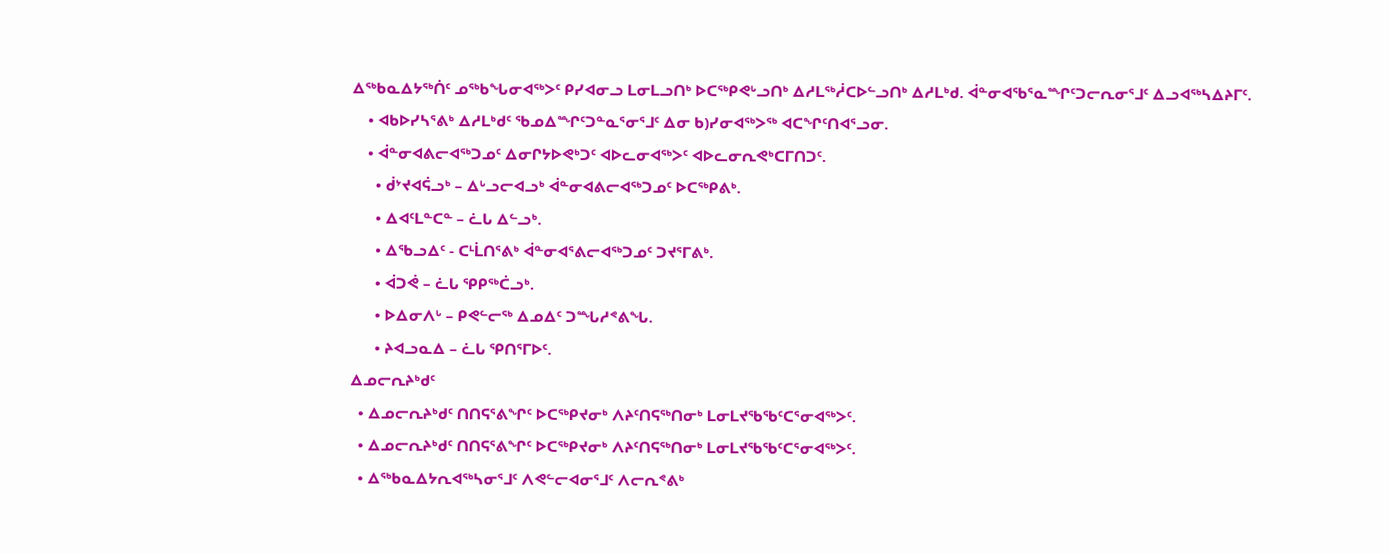ᐃᖅᑲᓇᐃᔭᖅᑏᑦ ᓄᖅᑲᖓᓂᐊᖅᐳᑦ ᑭᓯᐊᓂᓗ ᒪᓂᒪᓗᑎᒃ ᐅᑕᖅᑭᕙᒡᓗᑎᒃ ᐃᓱᒪᖅᓲᑕᐅᓪᓗᑎᒃ ᐃᓱᒪᒃᑯ. ᐋᓐᓂᐊᖃᕐᓇᙱᑦᑐᓕᕆᓂᕐᒧᑦ ᐃᓗᐊᖅᓴᐃᔨᒥᑦ.
    • ᐊᑲᐅᓯᓴᕐᕕᒃ ᐃᓱᒪᒃᑯᑦ ᖃᓄᐃᙱᑦᑐᓐᓇᕐᓂᕐᒧᑦ ᐃᓂ ᑲ)ᓯᓂᐊᖅᐳᖅ ᐊᑕᖏᑦᑎᐊᕐᓗᓂ.
    • ᐋᓐᓂᐊᕕᓕᐊᖅᑐᓄᑦ ᐃᓂᒋᔭᐅᕙᒃᑐᑦ ᐊᐅᓚᓂᐊᖅᐳᑦ ᐊᐅᓚᓂᕆᕙᒃᑕᒥᑎᑐᑦ.
      • ᑰᔾᔪᐊᕌᓗᒃ – ᐃᒡᓗᓕᐊᓗᒃ ᐋᓐᓂᐊᕕᓕᐊᖅᑐᓄᑦ ᐅᑕᖅᑭᕕᒃ.
      • ᐃᐊᑦᒪᓐᑕᓐ – ᓛᒐ ᐃᓪᓗᒃ.
      • ᐃᖃᓗᐃᑦ - ᑕᒻᒫᑎᕐᕕᒃ ᐋᓐᓂᐊᕐᕕᓕᐊᖅᑐᓄᑦ ᑐᔪᕐᒥᕕᒃ.
      • ᐋᑐᕚ – ᓛᒐ ᕿᑭᖅᑖᓗᒃ.
      • ᐅᐃᓂᐱᒡ – ᑭᕙᓪᓕᖅ ᐃᓄᐃᑦ ᑐᙵᓱᕝᕕᖓ.
      • ᔨᐊᓗᓇᐃ – ᓛᒐ ᕿᑎᕐᒥᐅᑦ.
ᐃᓄᓕᕆᔨᒃᑯᑦ
  • ᐃᓄᓕᕆᔨᒃᑯᑦ ᑎᑎᕋᕐᕕᖏᑦ ᐅᑕᖅᑭᔪᓂᒃ ᐱᔨᑦᑎᕋᖅᑎᓂᒃ ᒪᓂᒪᔪᖃᖃᑦᑕᕐᓂᐊᖅᐳᑦ.
  • ᐃᓄᓕᕆᔨᒃᑯᑦ ᑎᑎᕋᕐᕕᖏᑦ ᐅᑕᖅᑭᔪᓂᒃ ᐱᔨᑦᑎᕋᖅᑎᓂᒃ ᒪᓂᒪᔪᖃᖃᑦᑕᕐᓂᐊᖅᐳᑦ.
  • ᐃᖅᑲᓇᐃᔭᕆᐊᖅᓴᓂᕐᒧᑦ ᐱᕙᓪᓕᐊᓂᕐᒧᑦ ᐱᓕᕆᕝᕕᒃ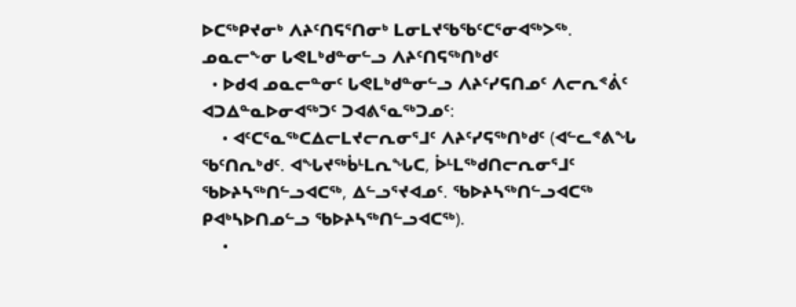ᐅᑕᖅᑭᔪᓂᒃ ᐱᔨᑦᑎᕋᕐᑎᓂᒃ ᒪᓂᒪᔪᖃᖃᑦᑕᕐᓂᐊᖅᐳᖅ.
ᓄᓇᓕᖕᓂ ᒐᕙᒪᒃᑯᓐᓂᓪᓗ ᐱᔨᑦᑎᕋᖅᑎᒃᑯᑦ
  • ᐅᑯᐊ ᓄᓇᓕᓐᓂᑦ ᒐᕙᒪᒃᑯᓐᓂᓪᓗ ᐱᔨᑦᓯᕋᑎᓄᑦ ᐱᓕᕆᕝᕖᑦ ᐊᑐᐃᓐᓇᐅᓂᐊᖅᑐᑦ ᑐᐊᕕᕐᓇᖅᑐᓄᑦ:
    • ᐊᑦᑕᕐᓇᖅᑕᐃᓕᒪᔪᓕᕆᓂᕐᒧᑦ ᐱᔨᑦᓯᕋᖅᑎᒃᑯᑦ (ᐊᓪᓚᕝᕕᖓ ᖃᑦᑎᕆᒃᑯᑦ. ᐊᖓᔪᖅᑳᒻᒪᕆᖓᑕ, ᐆᒻᒪᖅᑯᑎᓕᕆᓂᕐᒧᑦ ᖃᐅᔨᓴᖅᑎᓪᓗᐊᑕᖅ, ᐃᓪᓗᕐᔪᐊᓄᑦ. ᖃᐅᔨᓴᖅᑎᓪᓗᐊᑕᖅ ᑭᐊᒃᓴᐅᑎᓄᓪᓗ ᖃᐅᔨᓴᖅᑎᓪᓗᐊᑕᖅ).
    •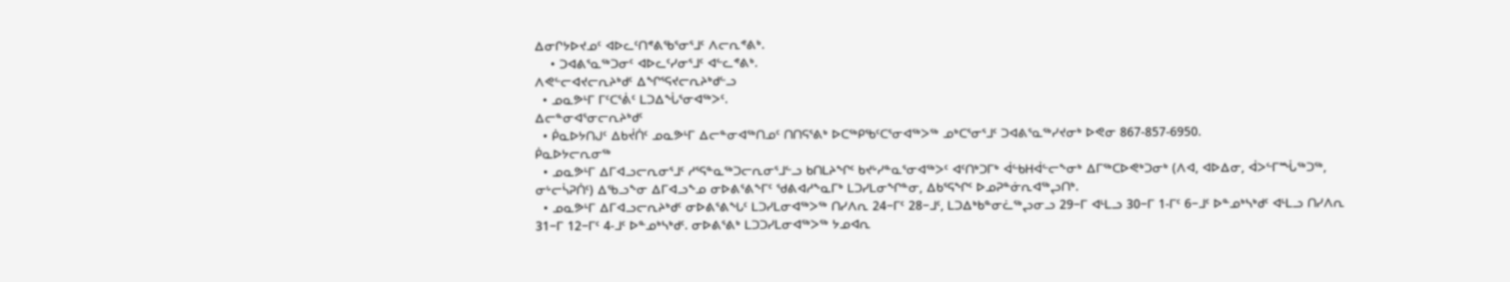ᐃᓂᒋᔭᐅᔪᓄᑦ ᐊᐅᓚᑦᑎᕝᕕᖃᕐᓂᕐᒧᑦ ᐱᓕᕆᕝᕕᒃ.
    • ᑐᐊᕕᕐᓇᖅᑐᓂᑦ ᐊᐅᓚᑦᓯᓂᕐᒧᑦ ᐊᓪᓚᕝᕕᒃ.
ᐱᕙᓪᓕᐊᔪᓕᕆᔨᒃᑯᑦ ᐃᖏᕐᕋᔪᓕᕆᔨᒃᑯᓪᓗ
  • ᓄᓇᕗᒻᒥ ᒥᑦᑕᕐᕖᑦ ᒪᑐᐃᖔᕐᓂᐊᖅᐳᑦ.
ᐃᓕᓐᓂᐊᕐᓂᓕᕆᔨᒃᑯᑦ
  • ᑮᓇᐅᔭᑎᒍᑦ ᐃᑲᔫᑏᑦ ᓄᓇᕗᒻᒥ ᐃᓕᓐᓂᐊᖅᑎᓄᑦ ᑎᑎᕋᕐᕕᒃ ᐅᑕᖅᑭᖃᑦᑕᕐᓂᐊᖅᐳᖅ ᓄᒃᑕᕐᓂᕐᒧᑦ ᑐᐊᕕᕐᓇᖅᓯᔪᓂᒃ ᐅᕙᓂ 867-857-6950.
ᑮᓇᐅᔭᓕᕆᓂᖅ
  • ᓄᓇᕗᒻᒥ ᐃᒥᐊᓗᓕᕆᓂᕐᒧᑦ ᓱᕐᕋᓐᓇᖅᑐᓕᕆᓂᕐᒧᓪᓗ ᑲᑎᒪᔨᖏᑦ ᑲᔪᒡᓯᓐᓇᕐᓂᐊᖅᐳᑦ ᐊᑦᑎᒃᑐᒥᒃ ᐋᓪᑲᕼᐋᓪᓕᖕᓂᒃ ᐃᒥᖅᑕᐅᕙᒃᑐᓂᒃ (ᐱᐊ, ᐊᐅᐃᓂ, ᐋᐳᓪᒥᙶᖅᑐᖅ, ᓂᒡᓕᓵᕈᑏᑦ) ᐃᖃᓗᖕᓂ ᐃᒥᐊᓗᖕᓄ ᓂᐅᕕᕐᕕᖕᒥᑦ ᖁᕕᐊᓱᖕᓇᒥᒃ ᒪᑐᓯᒪᓂᖏᓐᓂ, ᐃᑲᕐᕋᖏᑦ ᐅᓄᕈᓐᓃᕆᐊᖅᖢᑎᒃ.
  • ᓄᓇᕗᒻᒥ ᐃᒥᐊᓗᓕᕆᔨᒃᑯᑦ ᓂᐅᕕᕐᕕᖓᑦ ᒪᑐᓯᒪᓂᐊᖅᐳᖅ ᑎᓯᐱᕆ 24−ᒥᑦ 28−ᒧᑦ, ᒪᑐᐃᒃᑲᓐᓂᓛᖅᖢᓂᓗ 29−ᒥ ᐊᒻᒪᓗ 30−ᒥ 1-ᒥᑦ 6−ᒧᑦ ᐅᓐᓄᒃᓴᒃᑯᑦ ᐊᒻᒪᓗ ᑎᓯᐱᕆ 31−ᒥ 12−ᒥᑦ 4-ᒧᑦ ᐅᓐᓄᒃᓴᒃᑯᑦ. ᓂᐅᕕᕐᕕᒃ ᒪᑐᑐᓯᒪᓂᐊᖅᐳᖅ ᔭᓄᐊᕆ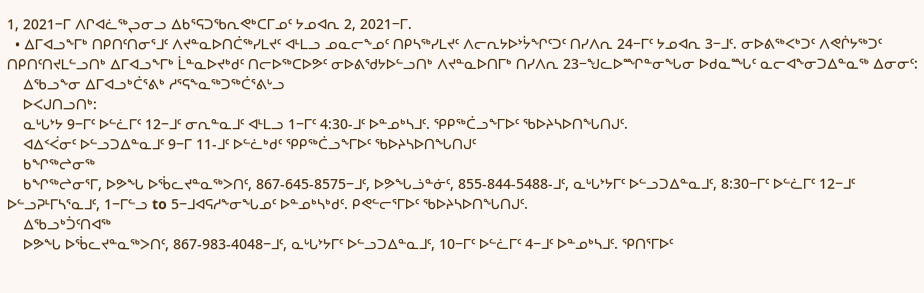1, 2021−ᒥ ᐱᒋᐊᓛᖅᖢᓂᓗ ᐃᑲᕐᕋᑐᖃᕆᕙᒃᑕᒥᓄᑦ ᔭᓄᐊᕆ 2, 2021−ᒥ.
  • ᐃᒥᐊᓗᖕᒥᒃ ᑎᑭᑎᑦᑎᓂᕐᒧᑦ ᐱᔪᓐᓇᐅᑎᑖᖅᓯᒪᔪᑦ ᐊᒻᒪᓗ ᓄᓇᓕᖕᓄᑦ ᑎᑭᓴᖅᓯᒪᔪᑦ ᐱᓕᕆᔭᐅᔾᔮᖏᑦᑐᑦ ᑎᓯᐱᕆ 24−ᒥᑦ ᔭᓄᐊᕆ 3−ᒧᑦ. ᓂᐅᕕᖅᐸᒃᑐᑦ ᐱᕙᒌᔭᖅᑐᑦ ᑎᑭᑎᑦᑎᔪᒪᓪᓗᑎᒃ ᐃᒥᐊᓗᖕᒥᒃ ᒫᓐᓇᐅᔪᒃᑯᑦ ᑎᓕᐅᖅᑕᐅᕗᑦ ᓂᐅᕕᖁᔭᐅᓪᓗᑎᒃ ᐱᔪᓐᓇᐅᑎᒥᒃ ᑎᓯᐱᕆ 23−ᖑᓚᐅᙱᓐᓂᖓᓂ ᐅᑯᓇᙵᑦ ᓇᓕᐊᖕᓂᑐᐃᓐᓇᖅ ᐃᓂᓂᑦ:
    ᐃᖃᓗᖕᓂ ᐃᒥᐊᓗᒃᑖᕐᕕᒃ ᓱᕐᕋᖕᓇᖅᑐᖅᑖᕐᕕᒡᓗ
    ᐅᐸᒍᑎᓗᑎᒃ:
    ᓇᒡᒐᔾᔭ 9−ᒥᑦ ᐅᓪᓛᒥᑦ 12−ᒧᑦ ᓂᕆᓐᓇᒧᑦ ᐊᒻᒪᓗ 1−ᒥᑦ 4:30-ᒧᑦ ᐅᓐᓄᒃᓴᒧᑦ. ᕿᑭᖅᑖᓗᖕᒥᐅᑦ ᖃᐅᔨᓴᐅᑎᖓᑎᒍᑦ.
    ᐊᐃᑉᐹᓂᑦ ᐅᓪᓗᑐᐃᓐᓇᒧᑦ 9−ᒥ 11-ᒧᑦ ᐅᓪᓛᒃᑯᑦ ᕿᑭᖅᑖᓗᖕᒥᐅᑦ ᖃᐅᔨᓴᐅᑎᖓᑎᒍᑦ
    ᑲᖏᖅᖠᓂᖅ
    ᑲᖏᖅᖠᓂᕐᒥ, ᐅᕗᖓ ᐅᖄᓚᔪᓐᓇᖅᐳᑎᑦ, 867-645-8575−ᒧᑦ, ᐅᕗᖓᓘᓐᓃᑦ, 855-844-5488-ᒧᑦ, ᓇᒡᒐᔾᔭᒥᑦ ᐅᓪᓗᑐᐃᓐᓇᒧᑦ, 8:30−ᒥᑦ ᐅᓪᓛᒥᑦ 12−ᒧᑦ ᐅᓪᓗᕈᒻᒥᓴᕐᓇᒧᑦ, 1−ᒥᓪᓗ to 5−ᒧᐊᕋᓱᖕᓂᖓᓄᑦ ᐅᓐᓄᒃᓴᒃᑯᑦ. ᑭᕙᓪᓕᕐᒥᐅᑦ ᖃᐅᔨᓴᐅᑎᖓᑎᒍᑦ.
    ᐃᖃᓗᒃᑑᑦᑎᐊᖅ
    ᐅᕗᖓ ᐅᖄᓚᔪᓐᓇᖅᐳᑎᑦ, 867-983-4048−ᒧᑦ, ᓇᒡᒐᔾᔭᒥᑦ ᐅᓪᓗᑐᐃᓐᓇᒧᑦ, 10−ᒥᑦ ᐅᓪᓛᒥᑦ 4−ᒧᑦ ᐅᓐᓄᒃᓴᒧᑦ. ᕿᑎᕐᒥᐅᑦ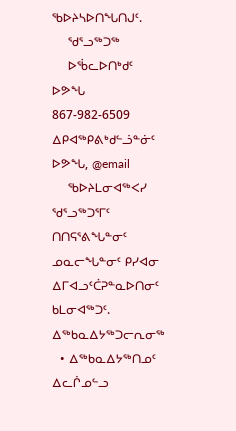ᖃᐅᔨᓴᐅᑎᖓᑎᒍᑦ.
    ᖁᕐᓗᖅᑐᖅ
    ᐅᖄᓚᐅᑎᒃᑯᑦ ᐅᕗᖓ 867-982-6509 ᐃᑭᐊᖅᑭᕕᒃᑯᓪᓘᓐᓃᑦ ᐅᕗᖓ, @email
    ᖃᐅᔨᒪᓂᐊᖅᐸᓯ ᖁᕐᓗᖅᑐᕐᒥᑦ ᑎᑎᕋᕐᕕᖓᓐᓂᑦ ᓄᓇᓕᖓᓐᓂᑦ ᑭᓯᐊᓂ ᐃᒥᐊᓗᑦᑖᕈᓐᓇᐅᑎᓂᑦ ᑲᒪᓂᐊᖅᑐᑦ.
ᐃᖅᑲᓇᐃᔭᖅᑐᓕᕆᓂᖅ
  • ᐃᖅᑲᓇᐃᔭᖅᑎᓄᑦ ᐃᓚᒌᓄᓪᓗ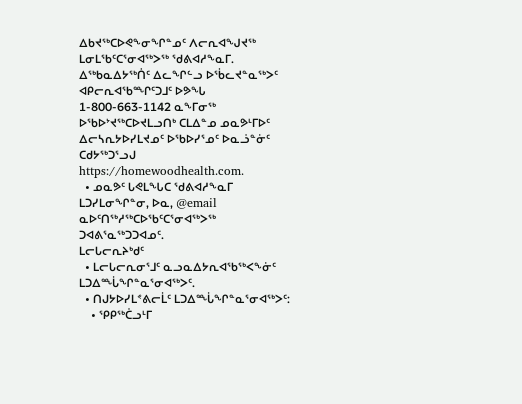ᐃᑲᔪᖅᑕᐅᕙᖕᓂᖏᓐᓄᑦ ᐱᓕᕆᐊᖑᔪᖅ ᒪᓂᒪᖃᑦᑕᕐᓂᐊᖅᐳᖅ ᖁᕕᐊᓱᖕᓇᒥ. ᐃᖅᑲᓇᐃᔭᖅᑏᑦ ᐃᓚᖏᓪᓗ ᐅᖄᓚᔪᓐᓇᖅᐳᑦ ᐊᑭᓕᕆᐊᖃᙱᑦᑐᒧᑦ ᐅᕗᖓ 1-800-663-1142 ᓇᖕᒥᓂᖅ ᐅᖃᐅᔾᔪᖅᑕᐅᔪᒪᓗᑎᒃ ᑕᒪᐃᓐᓄ ᓄᓇᕗᒻᒥᐅᑦ ᐃᓕᓴᕆᔭᐅᓯᒪᔪᓄᑦ ᐅᖃᐅᓯᕐᓄᑦ ᐅᓇᓘᓐᓃᑦ ᑕᑯᔭᖅᑐᕐᓗᒍ https://homewoodhealth.com.
  • ᓄᓇᕗᑦ ᒐᕙᒪᖓᑕ ᖁᕕᐊᓱᖕᓇᒥ ᒪᑐᓯᒪᓂᖏᓐᓂ, ᐅᓇ, @email ᓇᐅᑦᑎᖅᓱᖅᑕᐅᖃᑦᑕᕐᓂᐊᖅᐳᖅ ᑐᐊᕕᕐᓇᖅᑐᑐᐊᓄᑦ.
ᒪᓕᒐᓕᕆᔨᒃᑯᑦ
  • ᒪᓕᒐᓕᕆᓂᕐᒧᑦ ᓇᓗᓇᐃᔭᕆᐊᖃᖅᐸᖕᓃᑦ ᒪᑐᐃᙶᖏᓐᓇᕐᓂᐊᖅᐳᑦ.
  • ᑎᒍᔭᐅᓯᒪᕝᕕᓕᒫᑦ ᒪᑐᐃᙶᖏᓐᓇᕐᓂᐊᖅᐳᑦ:
    • ᕿᑭᖅᑖᓗᒻᒥ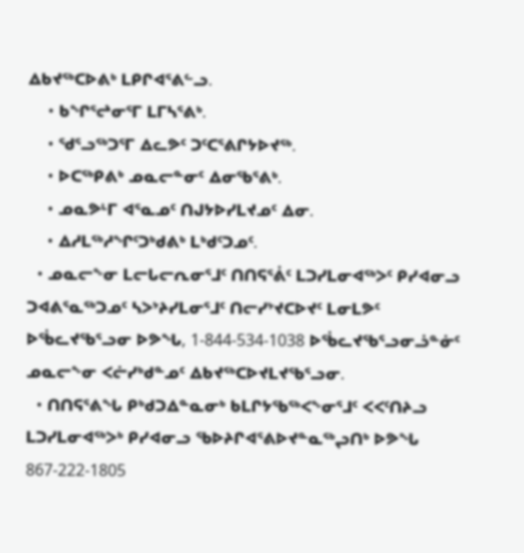ᐃᑲᔪᖅᑕᐅᕕᒃ ᒪᑭᒋᐊᕐᕕᓪᓗ.
    • ᑲᖏᕐᖠᓂᕐᒥ ᒪᒥᓴᕐᕕᒃ.
    • ᖁᕐᓗᖅᑐᕐᒥ ᐃᓚᕗᑦ ᑐᑦᑕᕐᕕᒋᔭᐅᔪᖅ.
    • ᐅᑕᖅᑭᕕᒃ ᓄᓇᓕᓐᓂᑦ ᐃᓂᖃᕐᕕᒃ.
    • ᓄᓇᕗᒻᒥ ᐊᕐᓇᓄᑦ ᑎᒍᔭᐅᓯᒪᔪᓄᑦ ᐃᓂ.
    • ᐃᓱᒪᖅᓱᖏᑦᑐᒃᑯᕕᒃ ᒪᒃᑯᑦᑐᓄᑦ.
  • ᓄᓇᓕᖕᓂ ᒪᓕᒐᓕᕆᓂᕐᒧᑦ ᑎᑎᕋᕐᕖᑦ ᒪᑐᓯᒪᓂᐊᖅᐳᑦ ᑭᓯᐊᓂᓗ ᑐᐊᕕᕐᓇᖅᑐᓄᑦ ᓴᐳᔾᔨᓯᒪᓂᕐᒧᑦ ᑎᓕᓯᔾᔪᑕᐅᔪᑦ ᒪᓂᒪᕗᑦ ᐅᖄᓚᔪᖃᕐᓗᓂ ᐅᕗᖓ, 1-844-534-1038 ᐅᖄᓚᔪᖃᕐᓗᓂᓘᓐᓃᑦ ᓄᓇᓕᖕᓂ ᐸᓖᓯᒃᑯᓐᓄᑦ ᐃᑲᔪᖅᑕᐅᔪᒪᔪᖃᕐᓗᓂ.
  • ᑎᑎᕋᕐᕕᖓ ᑭᒃᑯᑐᐃᓐᓇᓂᒃ ᑲᒪᒋᔭᖃᖅᐸᖕᓂᕐᒧᑦ ᐸᐸᑦᑎᔨᓗ ᒪᑐᓯᒪᓂᐊᖅᐳᒃ ᑭᓯᐊᓂᓗ ᖃᐅᔨᒋᐊᕐᕕᐅᔪᓐᓇᖅᖢᑎᒃ ᐅᕗᖓ 867-222-1805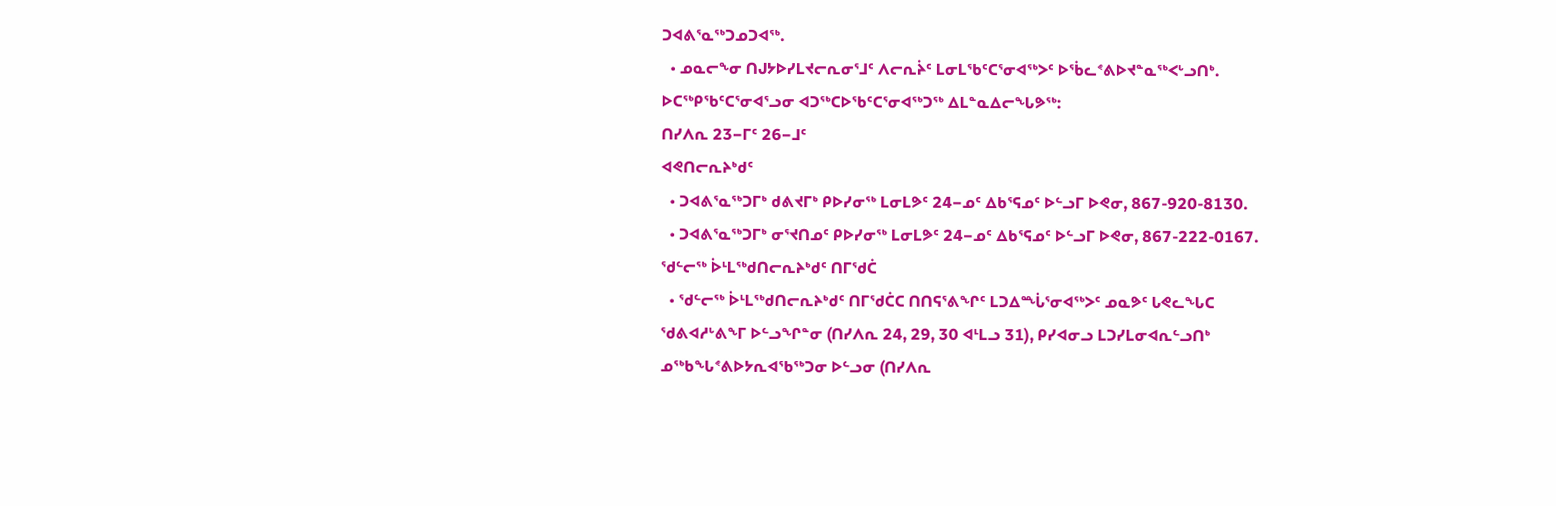ᑐᐊᕕᕐᓇᖅᑐᓄᑐᐊᖅ.
  • ᓄᓇᓕᖕᓂ ᑎᒍᔭᐅᓯᒪᔪᓕᕆᓂᕐᒧᑦ ᐱᓕᕆᔩᑦ ᒪᓂᒪᖃᑦᑕᕐᓂᐊᖅᐳᑦ ᐅᖄᓚᕝᕕᐅᔪᓐᓇᖅᐸᒡᓗᑎᒃ. ᐅᑕᖅᑭᖃᑦᑕᕐᓂᐊᕐᓗᓂ ᐊᑐᖅᑕᐅᖃᑦᑕᕐᓂᐊᖅᑐᖅ ᐃᒪᓐᓇᐃᓕᖓᕗᖅ:
ᑎᓯᐱᕆ 23−ᒥᑦ 26−ᒧᑦ
ᐊᕙᑎᓕᕆᔨᒃᑯᑦ
  • ᑐᐊᕕᕐᓇᖅᑐᒥᒃ ᑯᕕᔪᒥᒃ ᑭᐅᓯᓂᖅ ᒪᓂᒪᕗᑦ 24−ᓄᑦ ᐃᑲᕐᕋᓄᑦ ᐅᓪᓗᒥ ᐅᕙᓂ, 867-920-8130.
  • ᑐᐊᕕᕐᓇᖅᑐᒥᒃ ᓂᕐᔪᑎᓄᑦ ᑭᐅᓯᓂᖅ ᒪᓂᒪᕗᑦ 24−ᓄᑦ ᐃᑲᕐᕋᓄᑦ ᐅᓪᓗᒥ ᐅᕙᓂ, 867-222-0167.
ᖁᓪᓕᖅ ᐆᒻᒪᖅᑯᑎᓕᕆᔨᒃᑯᑦ ᑎᒥᖁᑖ
  • ᖁᓪᓕᖅ ᐆᒻᒪᖅᑯᑎᓕᕆᔨᒃᑯᑦ ᑎᒥᖁᑖᑕ ᑎᑎᕋᕐᕕᖏᑦ ᒪᑐᐃᙶᕐᓂᐊᖅᐳᑦ ᓄᓇᕗᑦ ᒐᕙᓚᖓᑕ ᖁᕕᐊᓱᒡᕕᖕᒥ ᐅᓪᓗᖏᓐᓂ (ᑎᓯᐱᕆ 24, 29, 30 ᐊᒻᒪᓗ 31), ᑭᓯᐊᓂᓗ ᒪᑐᓯᒪᓂᐊᕆᓪᓗᑎᒃ ᓄᖅᑲᖓᕝᕕᐅᔭᕆᐊᖃᖅᑐᓂ ᐅᓪᓗᓂ (ᑎᓯᐱᕆ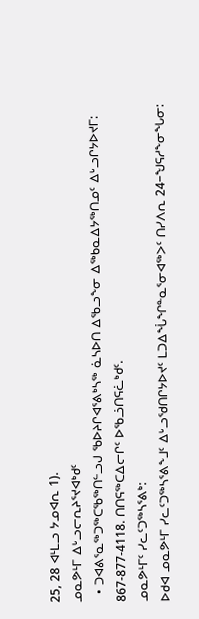25, 28 ᐊᒻᒪᓗ ᔭᓄᐊᕆ 1).
ᓄᓇᕗᒻᒥ ᐃᒡᓗᓕᕆᔨᕐᔪᐊᒃᑯᑦ
  • ᑐᐊᕕᕐᓇᖅᑐᖅᑕᖃᖅᑎᓪᓗᒍ ᖃᐅᔨᒋᐊᕐᕕᒃᓴᖅ ᓈᓴᐅᑎ ᐃᖃᓗᖕᓂ ᐃᖅᑲᓇᐃᔭᖅᑎᓄᑦ ᐃᒡᓗᒋᔭᐅᔪᒥ: 867-877-4118. ᑎᑎᕋᖅᑕᐃᓕᒋᑦ ᐅᖃᓘᑎᕋᓛᒃᑯᑦ.
ᓄᓇᕗᒻᒥᑦ ᓯᓚᑦᑐᖅᓴᕐᕕᒃ:
ᐅᑯᐊ ᓄᓇᕗᒻᒥ ᓯᓚᑦᑐᖅᓴᕐᕕᖕᒧᑦ ᐃᒡᓗᖁᑎᒋᔭᐅᔪᑦ ᒪᑐᐃᖔᖏᓐᓇᕐᓂᐊᖅᐳᑦ ᑎᓯᐱᕆ 24−ᖑᕋᓱᖕᓂᖓᓂ: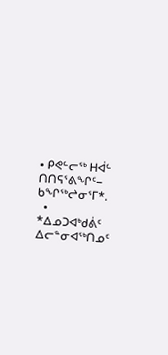• ᑭᕙᓪᓕᖅ ᕼᐋᓪ ᑎᑎᕋᕐᕕᖏᑦ− ᑲᖏᖅᖠᓂᕐᒥ*.
  • *ᐃᓄᑐᐊᒃᑯᕖᑦ ᐃᓕᓐᓂᐊᖅᑎᓄᑦ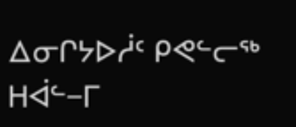ᐃᓂᒋᔭᐅᓲᑦ ᑭᕙᓪᓕᖅ ᕼᐋᓪ−ᒥ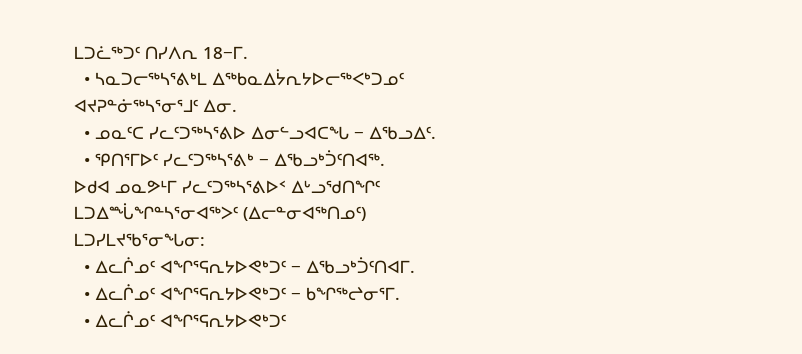ᒪᑐᓛᖅᑐᑦ ᑎᓯᐱᕆ 18−ᒥ.
  • ᓴᓇᑐᓕᖅᓴᕐᕕᒃᒪ ᐃᖅᑲᓇᐃᔮᕆᔭᐅᓕᖅᐸᒃᑐᓄᑦ ᐊᔪᕈᓐᓃᖅᓴᕐᓂᕐᒧᑦ ᐃᓂ.
  • ᓄᓇᑦᑕ ᓯᓚᑦᑐᖅᓴᕐᕕᐅ ᐃᓂᓪᓗᐊᑕᖓ − ᐃᖃᓗᐃᑦ.
  • ᕿᑎᕐᒥᐅᑦ ᓯᓚᑦᑐᖅᓴᕐᕕᒃ − ᐃᖃᓗᒃᑑᑦᑎᐊᖅ.
ᐅᑯᐊ ᓄᓇᕗᒻᒥ ᓯᓚᑦᑐᖅᓴᕐᕕᐅᑉ ᐃᒡᓗᖁᑎᖏᑦ ᒪᑐᐃᙶᖏᓐᓴᕐᓂᐊᖅᐳᑦ (ᐃᓕᓐᓂᐊᖅᑎᓄᑦ) ᒪᑐᓯᒪᔪᖃᕐᓂᖓᓂ:
  • ᐃᓚᒌᓄᑦ ᐊᖏᕐᕋᕆᔭᐅᕙᒃᑐᑦ − ᐃᖃᓗᒃᑑᑦᑎᐊᒥ.
  • ᐃᓚᒌᓄᑦ ᐊᖏᕐᕋᕆᔭᐅᕙᒃᑐᑦ − ᑲᖏᖅᖠᓂᕐᒥ.
  • ᐃᓚᒌᓄᑦ ᐊᖏᕐᕋᕆᔭᐅᕙᒃᑐᑦ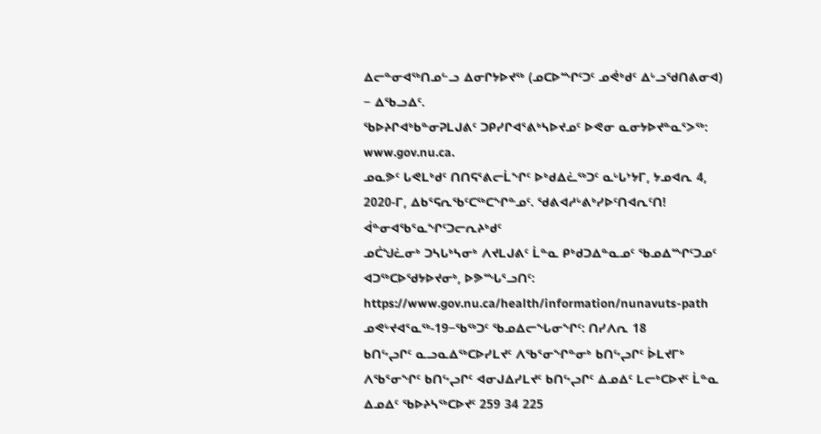ᐃᓕᓐᓂᐊᖅᑎᓄᓪᓗ ᐃᓂᒋᔭᐅᔪᖅ (ᓄᑕᐅᙱᑦᑐᑦ ᓄᕚᒃᑯᑦ ᐃᒡᓗᖁᑎᕕᓂᐊ) − ᐃᖃᓗᐃᑦ.
ᖃᐅᔨᒋᐊᒃᑲᓐᓂᕈᒪᒍᕕᑦ ᑐᑭᓯᒋᐊᕐᕕᒃᓴᐅᔪᓄᑦ ᐅᕙᓂ ᓇᓂᔭᐅᔪᓐᓇᕐᐳᖅ: www.gov.nu.ca.
ᓄᓇᕗᑦ ᒐᕙᒪᒃᑯᑦ ᑎᑎᕋᕐᕕᓕᒫᖏᑦ ᐅᒃᑯᐃᓛᖅᑐᑦ ᓇᒡᒐᔾᔭᒥ, ᔭᓄᐊᕆ 4, 2020-ᒥ, ᐃᑲᕐᕋᕆᖃᑦᑕᖅᑕᖏᓐᓄᑦ. ᖁᕕᐊᓱᒡᕕᒃᓯᐅᑦᑎᐊᕆᑦᑎ!
ᐋᓐᓂᐊᖃᕐᓇᖏᑦᑐᓕᕆᔨᒃᑯᑦ
ᓄᑖᖑᓛᓂᒃ ᑐᓴᒐᒃᓴᓂᒃ ᐱᔪᒪᒍᕕᑦ ᒫᓐᓇ ᑭᒃᑯᑐᐃᓐᓇᓄᑦ ᖃᓄᐃᙱᑦᑐᓄᑦ ᐊᑐᖅᑕᐅᖁᔭᐅᔪᓂᒃ, ᐅᕗᙵᕐᓗᑎᑦ: https://www.gov.nu.ca/health/information/nunavuts-path
ᓄᕙᒡᔪᐊᕐᓇᖅ-19−ᖃᖅᑐᑦ ᖃᓄᐃᓕᖓᓂᖏᑦ: ᑎᓯᐱᕆ 18
ᑲᑎᖦᖢᒋᑦ ᓇᓗᓇᐃᖅᑕᐅᓯᒪᔪᑦ ᐱᖃᕐᓂᖏᓐᓂᒃ ᑲᑎᖦᖢᒋᑦ ᐆᒪᔪᒥᒃ ᐱᖃᕐᓂᖏᑦ ᑲᑎᖦᖢᒋᑦ ᐊᓂᒍᐃᓯᒪᔪᑦ ᑲᑎᖦᖢᒋᑦ ᐃᓄᐃᑦ ᒪᓕᒃᑕᐅᔪᑦ ᒫᓐᓇ ᐃᓄᐃᑦ ᖃᐅᔨᓴᖅᑕᐅᔪᑦ 259 34 225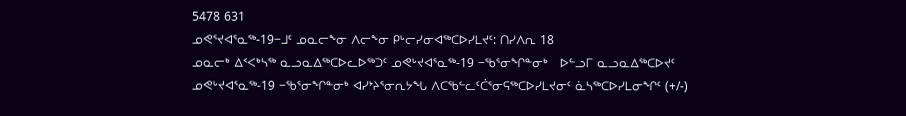5478 631
ᓄᕙᕐᔪᐊᕐᓇᖅ-19−ᒧᑦ ᓄᓇᓕᖕᓂ ᐱᓕᖕᓂ ᑭᒡᓕᓯᓂᐊᖅᑕᐅᓯᒪᔪᑦ: ᑎᓯᐱᕆ 18
ᓄᓇᓕᒃ ᐃᑉᐸᒃᓴᖅ ᓇᓗᓇᐃᖅᑕᐅᓚᐅᖅᑐᑦ ᓄᕙᒡᔪᐊᕐᓇᖅ-19 −ᖃᕐᓂᖏᓐᓂᒃ   ᐅᓪᓗᒥ ᓇᓗᓇᐃᖅᑕᐅᔪᑦ ᓄᕙᒡᔪᐊᕐᓇᖅ-19 −ᖃᕐᓂᖏᓐᓂᒃ ᐊᓯᔾᔨᕐᓂᕆᔭᖓ ᐱᑕᖃᓪᓚᑦᑖᕐᓂᕋᖅᑕᐅᓯᒪᔪᓂᑦ ᓈᓴᖅᑕᐅᓯᒪᓂᖏᑦ (+/-)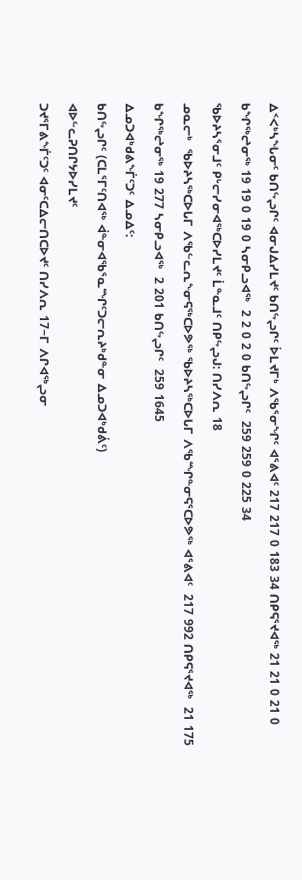ᐃᑉᐸᒃᓴᖓᓂᑦ ᑲᑎᖦᖢᒋᑦ ᐊᓂᒍᐃᓯᒪᔪᑦ ᑲᑎᖦᖢᒋᑦ ᐆᒪᔪᒥᒃ ᐱᖃᕐᓂᖏᑦ ᐊᕐᕕᐊᑦ 217 217 0 183 34 ᑎᑭᕋᕐᔪᐊᖅ 21 21 0 21 0 ᑲᖏᖅᖠᓂᖅ 19 19 0 19 0 ᓴᓂᑭᓗᐊᖅ  2 2 0 2 0 ᑲᑎᖦᖢᒋᑦ  259 259 0 225 34
ᖃᐅᔨᓴᕐᓂᒧᑦ ᑭᒡᓕᓯᓂᐊᖅᑕᐅᓯᒪᔪᑦ ᒫᓐᓇᒧᑦ ᑎᑭᖦᖢᒍ: ᑎᓯᐱᕆ 18
ᓄᓇᓕᒃ  ᖃᐅᔨᓴᖅᑕᐅᒐᒥ ᐱᖃᓪᓚᕆᖕᓂᕋᖅᑕᐅᕗᖅ ᖃᐅᔨᓴᖅᑕᐅᒐᒥ ᐱᖃᙱᓐᓂᕋᕐᑕᐅᕗᖅ ᐊᕐᕕᐊᑦ  217 992 ᑎᑭᕋᕐᔪᐊᖅ  21 175 ᑲᖏᖅᖠᓂᖅ 19 277 ᓴᓂᑭᓗᐊᖅ  2 201 ᑲᑎᖦᖢᒋᑦ  259 1645
ᐃᓄᑐᐊᒃᑯᕕᖕᒦᑦᑐᑦ ᐃᓄᐃᑦ:
ᑲᑎᖦᖢᒋᑦ (ᑕᒪᕐᒥᑦᑎᐊᖅ ᐋᓐᓂᐊᖃᕐᓇᙱᑦᑐᓕᕆᔨᒃᑯᓐᓂ ᐃᓄᑐᐊᒃᑯᕖᑦ)
ᐊᐅᓪᓚᕈᑎᒋᔭᐅᓯᒪᔪᑦ
ᑐᔪᕐᒥᕕᖕᒦᑦᑐᑦ ᐊᓂᑦᑕᐃᓕᑎᑕᐅᔪᑦ ᑎᓯᐱᕆ 17−ᒥ ᐱᒋᐊᖅᖢᓂ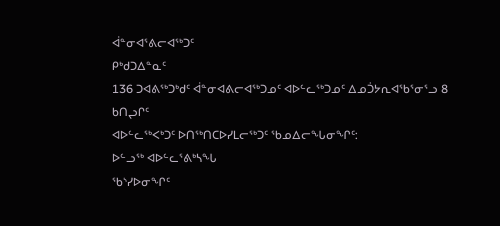ᐋᓐᓂᐊᕐᕕᓕᐊᖅᑐᑦ
ᑭᒃᑯᑐᐃᓐᓇᑦ
136 ᑐᐊᕕᖅᑐᒃᑯᑦ ᐋᓐᓂᐊᕕᓕᐊᖅᑐᓄᑦ ᐊᐅᓪᓚᖅᑐᓄᑦ ᐃᓄᑑᔭᕆᐊᖃᕐᓂᕐᓗ 8
ᑲᑎᖢᒋᑦ
ᐊᐅᓪᓚᖅᐸᒃᑐᑦ ᐅᑎᖅᑎᑕᐅᓯᒪᓕᖅᑐᑦ ᖃᓄᐃᓕᖓᓂᖏᑦ:
ᐅᓪᓗᖅ ᐊᐅᓪᓚᕐᕕᒃᓴᖓ
ᖃᔅᓯᐅᓂᖏᑦ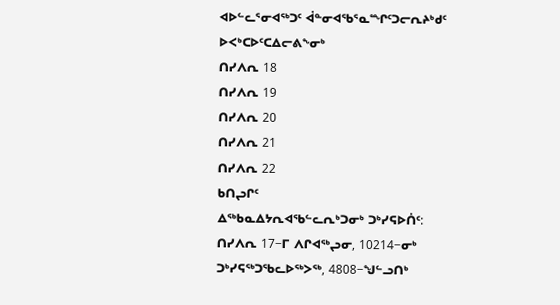ᐊᐅᓪᓚᕐᓂᐊᖅᑐᑦ ᐋᓐᓂᐊᖃᕐᓇᙱᑦᑐᓕᕆᔨᒃᑯᑦ ᐅᐸᒃᑕᐅᑦᑕᐃᓕᕕᖕᓂᒃ
ᑎᓯᐱᕆ 18
ᑎᓯᐱᕆ 19
ᑎᓯᐱᕆ 20
ᑎᓯᐱᕆ 21
ᑎᓯᐱᕆ 22
ᑲᑎᖢᒋᑦ
ᐃᖅᑲᓇᐃᔭᕆᐊᖃᓪᓚᕆᒃᑐᓂᒃ ᑐᒃᓯᕋᐅᑏᑦ:
ᑎᓯᐱᕆ 17−ᒥ ᐱᒋᐊᖅᖢᓂ, 10214−ᓂᒃ ᑐᒃᓯᕋᖅᑐᖃᓚᐅᖅᐳᖅ, 4808−ᖑᓪᓗᑎᒃ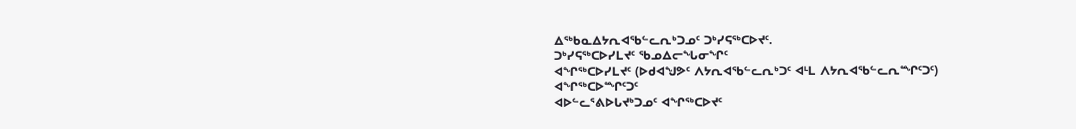ᐃᖅᑲᓇᐃᔭᕆᐊᖃᓪᓚᕆᒃᑐᓄᑦ ᑐᒃᓯᕋᖅᑕᐅᔪᑦ.
ᑐᒃᓯᕋᖅᑕᐅᓯᒪᔪᑦ ᖃᓄᐃᓕᖓᓂᖏᑦ
ᐊᖏᖅᑕᐅᓯᒪᔪᑦ (ᐅᑯᐊᖑᕗᑦ ᐱᔭᕆᐊᖃᓪᓚᕆᒃᑐᑦ ᐊᒻᒪ ᐱᔭᕆᐊᖃᓪᓚᕆᙱᑦᑐᑦ)
ᐊᖏᖅᑕᐅᙱᑦᑐᑦ
ᐊᐅᓪᓚᕐᕕᐅᒐᔪᒃᑐᓄᑦ ᐊᖏᖅᑕᐅᔪᑦ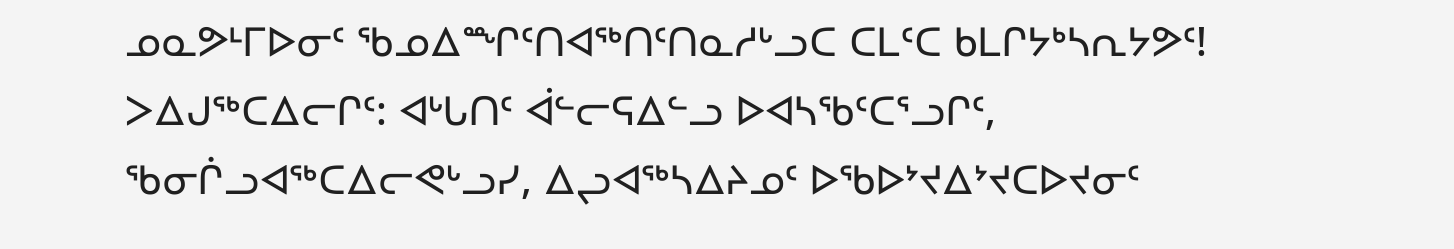ᓄᓇᕗᒻᒥᐅᓂᑦ ᖃᓄᐃᙱᑦᑎᐊᖅᑎᑦᑎᓇᓱᒡᓗᑕ ᑕᒪᑦᑕ ᑲᒪᒋᔭᒃᓴᕆᔭᕗᑦ! ᐳᐃᒍᖅᑕᐃᓕᒋᑦ: ᐊᒡᒐᑎᑦ ᐋᓪᓕᕋᐃᓪᓗ ᐅᐊᓴᖃᑦᑕᕐᓗᒋᑦ, ᖃᓂᒌᓗᐊᖅᑕᐃᓕᕙᒡᓗᓯ, ᐃᖢᐊᖅᓴᐃᔨᓄᑦ ᐅᖃᐅᔾᔪᐃᔾᔪᑕᐅᔪᓂᑦ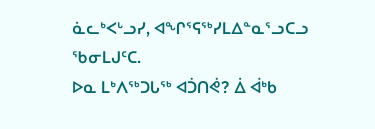ᓈᓚᒃᐸᒡᓗᓯ, ᐊᖏᕐᕋᖅᓯᒪᐃᓐᓇᕐᓗᑕᓗ ᖃᓂᒪᒍᑦᑕ.
ᐅᓇ ᒪᒃᐱᖅᑐᒐᖅ ᐊᑑᑎᕚ? ᐄ ᐋᒃᑲ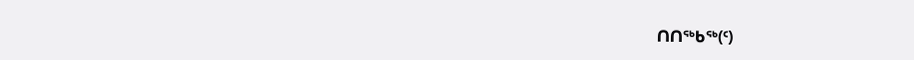ᑎᑎᖅᑲᖅ(ᑦ)